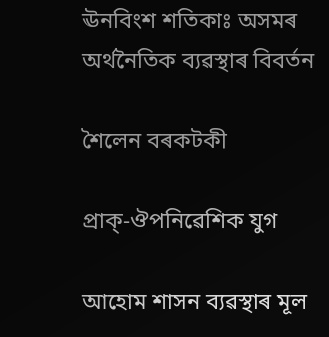ঊনবিংশ শতিকাঃ অসমৰ অৰ্থনৈতিক ব্যৱস্থাৰ বিবৰ্তন

শৈলেন বৰকটকী

প্ৰাক্-ঔপনিৱেশিক যুগ

আহোম শাসন ব্যৱস্থাৰ মূল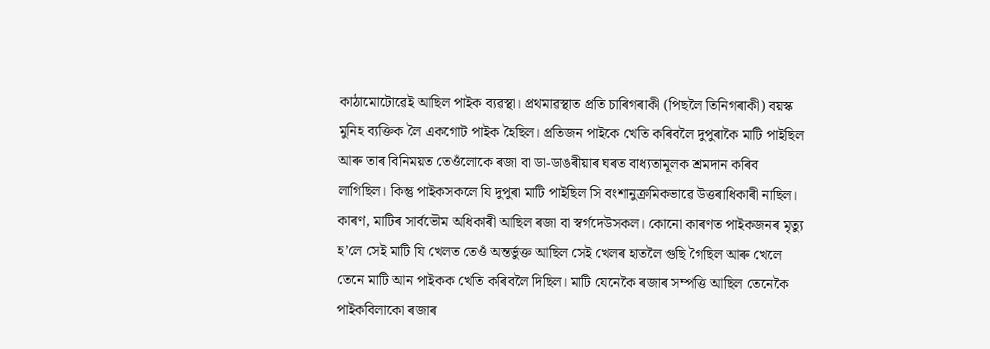কাঠামোটোৱেই আছিল পাইক ব্যৱস্থা। প্ৰথমাৱস্থাত প্ৰতি চাৰিগৰাকী (পিছলৈ তিনিগৰাকী) বয়স্ক মুনিহ ব্যক্তিক লৈ একগোট পাইক হৈছিল। প্ৰতিজন পাইকে খেতি কৰিবলৈ দুপুৰাকৈ মাটি পাইছিল আৰু তাৰ বিনিময়ত তেওঁলোকে ৰজা বা ডা-ডাঙৰীয়াৰ ঘৰত বাধ্যতামূলক শ্ৰমদান কৰিব লাগিছিল। কিন্তু পাইকসকলে যি দুপুৰা মাটি পাইছিল সি বংশানুক্ৰমিকভাৱে উত্তৰাধিকাৰী নাছিল। কাৰণ, মাটিৰ সাৰ্বভৌম অধিকাৰী আছিল ৰজা বা স্বৰ্গদেউসকল। কোনো কাৰণত পাইকজনৰ মৃত্যু হ’লে সেই মাটি যি খেলত তেওঁ অন্তৰ্ভুক্ত আছিল সেই খেলৰ হাতলৈ গুছি গৈছিল আৰু খেলে তেনে মাটি আন পাইকক খেতি কৰিবলৈ দিছিল। মাটি যেনেকৈ ৰজাৰ সম্পত্তি আছিল তেনেকৈ পাইকবিলাকো ৰজাৰ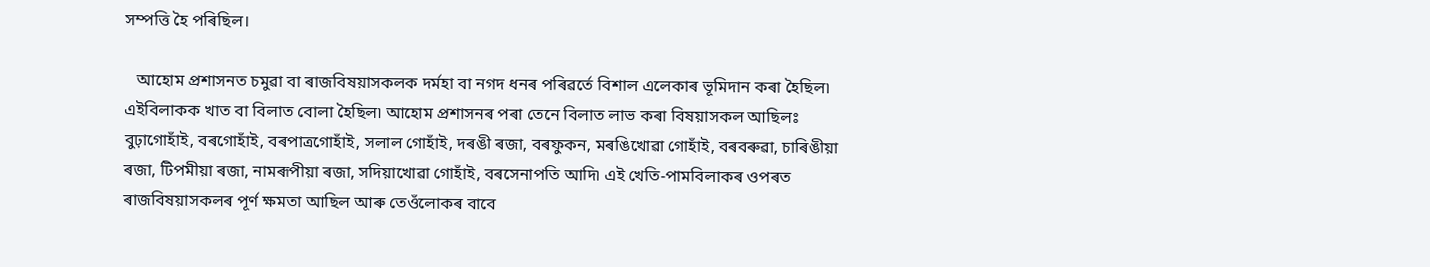সম্পত্তি হৈ পৰিছিল।

   আহোম প্ৰশাসনত চমুৱা বা ৰাজবিষয়াসকলক দৰ্মহা বা নগদ ধনৰ পৰিৱৰ্তে বিশাল এলেকাৰ ভূমিদান কৰা হৈছিল৷ এইবিলাকক খাত বা বিলাত বোলা হৈছিল৷ আহোম প্ৰশাসনৰ পৰা তেনে বিলাত লাভ কৰা বিষয়াসকল আছিলঃ বুঢ়াগোহাঁই, বৰগোহাঁই, বৰপাত্ৰগোহাঁই, সলাল গোহাঁই, দৰঙী ৰজা, বৰফুকন, মৰঙিখোৱা গোহাঁই, বৰবৰুৱা, চাৰিঙীয়া ৰজা, টিপমীয়া ৰজা, নামৰূপীয়া ৰজা, সদিয়াখোৱা গোহাঁই, বৰসেনাপতি আদি৷ এই খেতি-পামবিলাকৰ ওপৰত ৰাজবিষয়াসকলৰ পূৰ্ণ ক্ষমতা আছিল আৰু তেওঁলোকৰ বাবে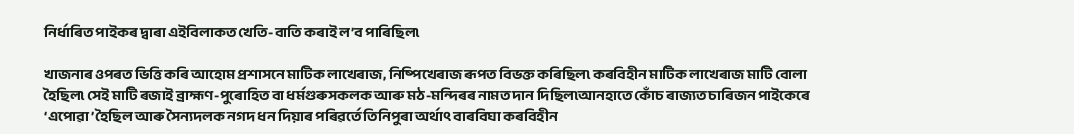নিৰ্ধাৰিত পাইকৰ দ্বাৰা এইবিলাকত খেতি-বাতি কৰাই ল’ব পাৰিছিল৷

খাজনাৰ ওপৰত ভিত্তি কৰি আহোম প্ৰশাসনে মাটিক লাখেৰাজ, নিষ্পিখেৰাজ ৰূপত বিভক্ত কৰিছিল৷ কৰবিহীন মাটিক লাখেৰাজ মাটি বোলা হৈছিল৷ সেই মাটি ৰজাই ব্ৰাহ্মণ-পুৰোহিত বা ধৰ্মগুৰুসকলক আৰু মঠ-মন্দিৰৰ নামত দান দিছিল৷আনহাতে কোঁচ ৰাজ্যত চাৰিজন পাইকেৰে ‘এপোৱা’ হৈছিল আৰু সৈন্যদলক নগদ ধন দিয়াৰ পৰিৱৰ্তে তিনিপুৰা অৰ্থাৎ বাৰবিঘা কৰবিহীন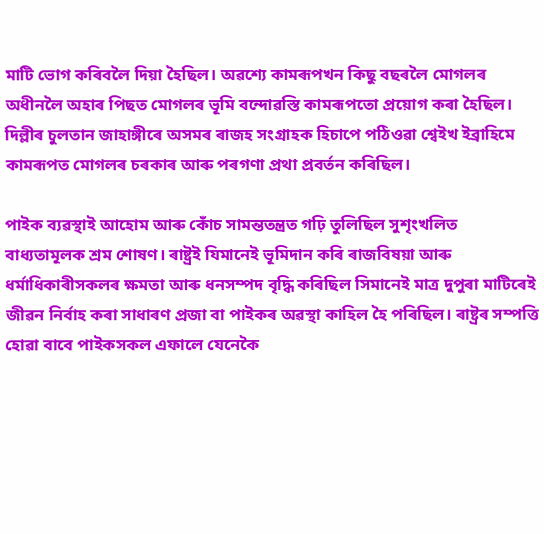মাটি ভোগ কৰিবলৈ দিয়া হৈছিল। অৱশ্যে কামৰূপখন কিছু বছৰলৈ মোগলৰ অধীনলৈ অহাৰ পিছত মোগলৰ ভূমি বন্দোৱস্তি কামৰূপতো প্ৰয়োগ কৰা হৈছিল। দিল্লীৰ চুলতান জাহাঙ্গীৰে অসমৰ ৰাজহ সংগ্ৰাহক হিচাপে পঠিওৱা শ্বেইখ ইব্ৰাহিমে কামৰূপত মোগলৰ চৰকাৰ আৰু পৰগণা প্ৰথা প্ৰবৰ্তন কৰিছিল।

পাইক ব্যৱস্থাই আহোম আৰু কোঁচ সামন্ততন্ত্ৰত গঢ়ি তুলিছিল সুশৃংখলিত বাধ্যতামূলক শ্ৰম শোষণ। ৰাষ্ট্ৰই যিমানেই ভূমিদান কৰি ৰাজবিষয়া আৰু ধৰ্মাধিকাৰীসকলৰ ক্ষমতা আৰু ধনসম্পদ বৃদ্ধি কৰিছিল সিমানেই মাত্ৰ দুপুৰা মাটিৰেই জীৱন নিৰ্বাহ কৰা সাধাৰণ প্ৰজা বা পাইকৰ অৱস্থা কাহিল হৈ পৰিছিল। ৰাষ্ট্ৰৰ সম্পত্তি হোৱা বাবে পাইকসকল এফালে যেনেকৈ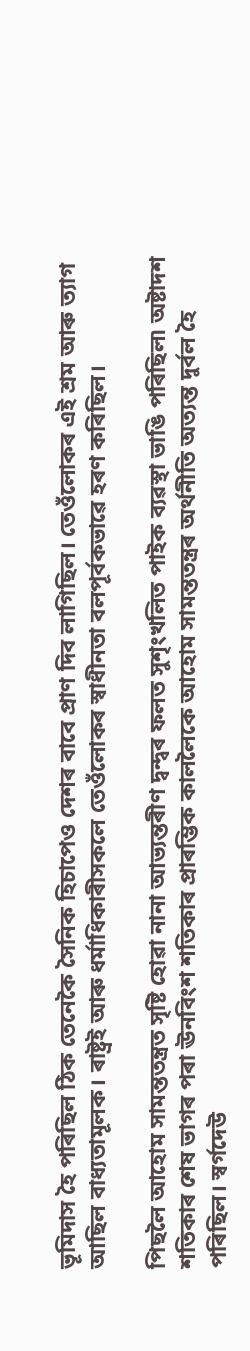ভূমিদাস হৈ পৰিছিল ঠিক তেনেকৈ সৈনিক হিচাপেও দেশৰ বাবে প্ৰাণ দিব লাগিছিল। তেওঁলোকৰ এই শ্ৰম আৰু ত্যাগ আছিল বাধ্যতামূলক। ৰাষ্ট্ৰই আৰু ধৰ্মাধিকাৰীসকলে তেওঁলোকৰ স্বাধীনতা বলপূৰ্বকভাৱে হৰণ কৰিছিল।

পিছলৈ আহোম সামন্ততন্ত্ৰত সৃষ্টি হোৱা নানা আভ্যন্তৰীণ দ্বন্দ্বৰ ফলত সুশৃংখলিত পাইক ব্যৱস্থা ভাঙি পৰিছিল৷ অষ্টাদশ শতিকাৰ শেষ ভাগৰ পৰা ঊনবিংশ শতিকাৰ প্ৰাৰম্ভিক কাললৈকে আহোম সামন্ততন্ত্ৰৰ অৰ্থনীতি অত্যন্ত দুৰ্বল হৈ পৰিছিল। স্বৰ্গদেউ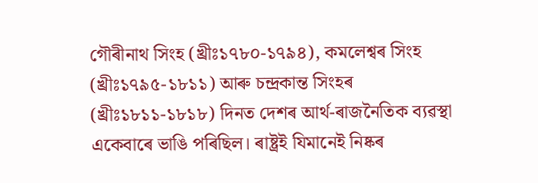গৌৰীনাথ সিংহ (খ্ৰীঃ১৭৮০-১৭৯৪), কমলেশ্বৰ সিংহ (খ্ৰীঃ১৭৯৫-১৮১১) আৰু চন্দ্ৰকান্ত সিংহৰ (খ্ৰীঃ১৮১১-১৮১৮) দিনত দেশৰ আৰ্থ-ৰাজনৈতিক ব্যৱস্থা একেবাৰে ভাঙি পৰিছিল। ৰাষ্ট্ৰই যিমানেই নিষ্কৰ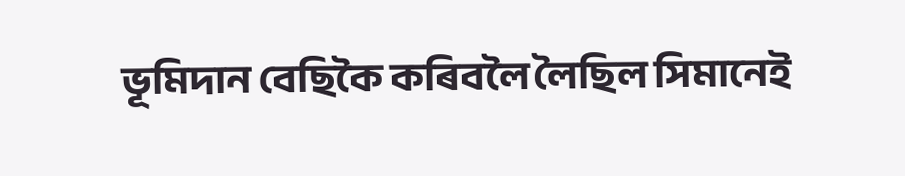ভূমিদান বেছিকৈ কৰিবলৈ লৈছিল সিমানেই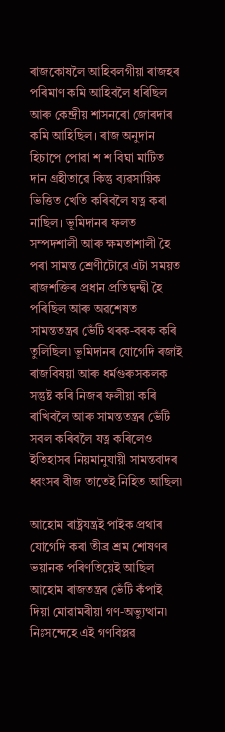ৰাজকোষলৈ আহিবলগীয়া ৰাজহৰ পৰিমাণ কমি আহিবলৈ ধৰিছিল আৰু কেন্দ্ৰীয় শাসনৰো জোৰদাৰ কমি আহিছিল। ৰাজ অনুদান হিচাপে পোৱা শ শ বিঘা মাটিত দান গ্ৰহীতাৱে কিন্তু ব্যৱসায়িক ভিত্তিত খেতি কৰিবলৈ যত্ন কৰা নাছিল। ভূমিদানৰ ফলত সম্পদশালী আৰু ক্ষমতাশালী হৈ পৰা সামন্ত শ্ৰেণীটোৱে এটা সময়ত ৰাজশক্তিৰ প্ৰধান প্ৰতিদ্বন্দ্বী হৈ পৰিছিল আৰু অৱশেষত সামন্ততন্ত্ৰৰ ভেঁটি থৰক-বৰক কৰি তুলিছিল৷ ভূমিদানৰ যোগেদি ৰজাই ৰাজবিষয়া আৰু ধৰ্মগুৰুসকলক সন্তুষ্ট কৰি নিজৰ ফলীয়া কৰি ৰাখিবলৈ আৰু সামন্ততন্ত্ৰৰ ভেঁটি সবল কৰিবলৈ যত্ন কৰিলেও ইতিহাসৰ নিয়মানুযায়ী সামন্তবাদৰ ধ্বংসৰ বীজ তাতেই নিহিত আছিল৷

আহোম ৰাষ্ট্ৰযন্ত্ৰই পাইক প্ৰথাৰ যোগেদি কৰা তীব্ৰ শ্ৰম শোষণৰ ভয়ানক পৰিণতিয়েই আছিল আহোম ৰাজতন্ত্ৰৰ ভেঁটি কঁপাই দিয়া মোৱামৰীয়া গণ-অভ্যুত্থান৷ নিঃসন্দেহে এই গণবিপ্লৱ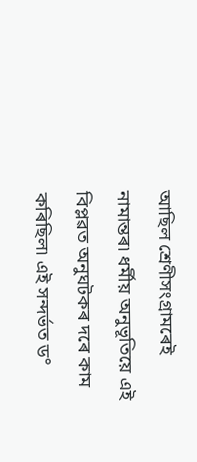আছিল শ্ৰেণীসংগ্ৰামৰেই নামান্তৰ৷ ধৰ্মীয় অনুভূতিয়ে এই বিপ্লৱত অনুঘটকৰ দৰে কাম কৰিছিল৷ এই সন্দৰ্ভত ড°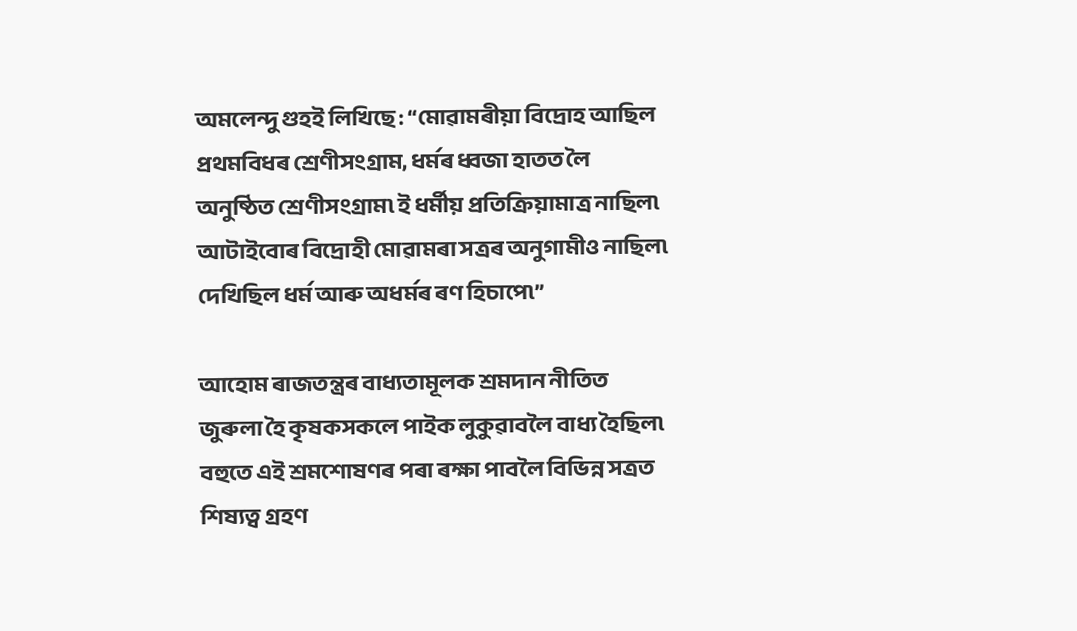অমলেন্দু গুহই লিখিছে : “মোৱামৰীয়া বিদ্ৰোহ আছিল প্ৰথমবিধৰ শ্ৰেণীসংগ্ৰাম, ধৰ্মৰ ধ্বজা হাতত লৈ অনুষ্ঠিত শ্ৰেণীসংগ্ৰাম৷ ই ধৰ্মীয় প্ৰতিক্ৰিয়ামাত্ৰ নাছিল৷ আটাইবোৰ বিদ্ৰোহী মোৱামৰা সত্ৰৰ অনুগামীও নাছিল৷ দেখিছিল ধৰ্ম আৰু অধৰ্মৰ ৰণ হিচাপে৷”

আহোম ৰাজতন্ত্ৰৰ বাধ্যতামূলক শ্ৰমদান নীতিত জুৰুলা হৈ কৃষকসকলে পাইক লুকুৱাবলৈ বাধ্য হৈছিল৷ বহুতে এই শ্ৰমশোষণৰ পৰা ৰক্ষা পাবলৈ বিভিন্ন সত্ৰত শিষ্যত্ব গ্ৰহণ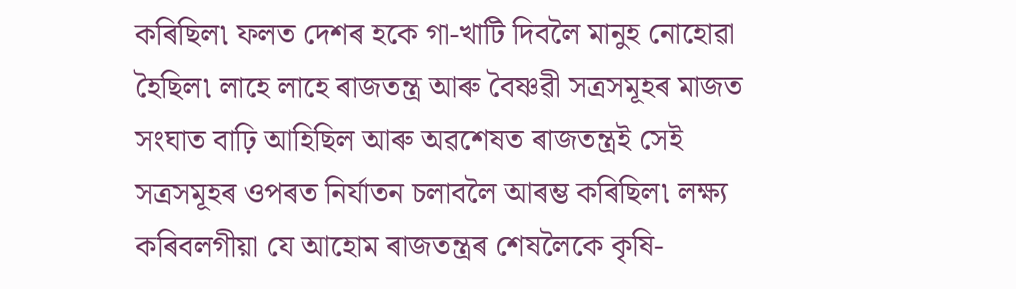কৰিছিল৷ ফলত দেশৰ হকে গা-খাটি দিবলৈ মানুহ নোহোৱা হৈছিল৷ লাহে লাহে ৰাজতন্ত্ৰ আৰু বৈষ্ণৱী সত্ৰসমূহৰ মাজত সংঘাত বাঢ়ি আহিছিল আৰু অৱশেষত ৰাজতন্ত্ৰই সেই সত্ৰসমূহৰ ওপৰত নিৰ্যাতন চলাবলৈ আৰম্ভ কৰিছিল৷ লক্ষ্য কৰিবলগীয়া যে আহোম ৰাজতন্ত্ৰৰ শেষলৈকে কৃষি-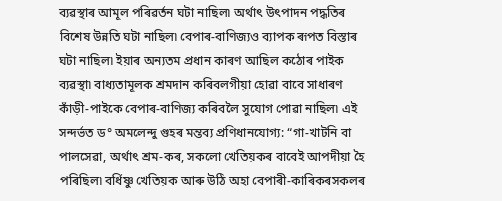ব্যৱস্থাৰ আমূল পৰিৱৰ্তন ঘটা নাছিল৷ অৰ্থাৎ উৎপাদন পদ্ধতিৰ বিশেষ উন্নতি ঘটা নাছিল৷ বেপাৰ-বাণিজ্যও ব্যাপক ৰূপত বিস্তাৰ ঘটা নাছিল৷ ইয়াৰ অন্যতম প্ৰধান কাৰণ আছিল কঠোৰ পাইক ব্যৱস্থা৷ বাধ্যতামূলক শ্ৰমদান কৰিবলগীয়া হোৱা বাবে সাধাৰণ কাঁড়ী-পাইকে বেপাৰ-বাণিজ্য কৰিবলৈ সুযোগ পোৱা নাছিল৷ এই সন্দৰ্ভত ড° অমলেন্দু গুহৰ মন্তব্য প্ৰণিধানযোগ্য: “গা-খাটনি বা পালসেৱা, অৰ্থাৎ শ্ৰম-কৰ, সকলো খেতিয়কৰ বাবেই আপদীয়া হৈ পৰিছিল৷ বৰ্ধিষ্ণু খেতিয়ক আৰু উঠি অহা বেপাৰী-কাৰিকৰসকলৰ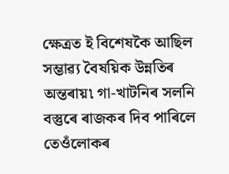ক্ষেত্ৰত ই বিশেষকৈ আছিল সম্ভাৱ্য বৈষয়িক উন্নতিৰ অন্তৰায়৷ গা-খাটনিৰ সলনি বস্তুৰে ৰাজকৰ দিব পাৰিলে তেওঁলোকৰ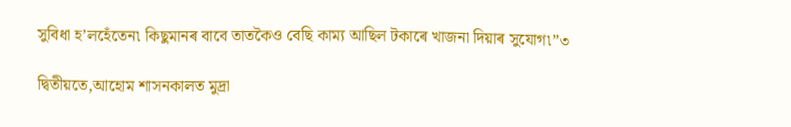সুবিধা হ’লহেঁতেন৷ কিছুমানৰ বাবে তাতকৈও বেছি কাম্য আছিল টকাৰে খাজনা দিয়াৰ সুযোগ৷”৩

দ্বিতীয়তে,আহোম শাসনকালত মুদ্ৰা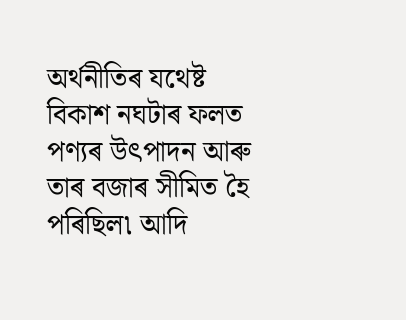অৰ্থনীতিৰ যথেষ্ট বিকাশ নঘটাৰ ফলত পণ্যৰ উৎপাদন আৰু তাৰ বজাৰ সীমিত হৈ পৰিছিল৷ আদি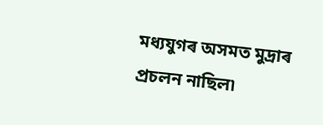মধ্যযুগৰ অসমত মুদ্ৰাৰ প্ৰচলন নাছিল৷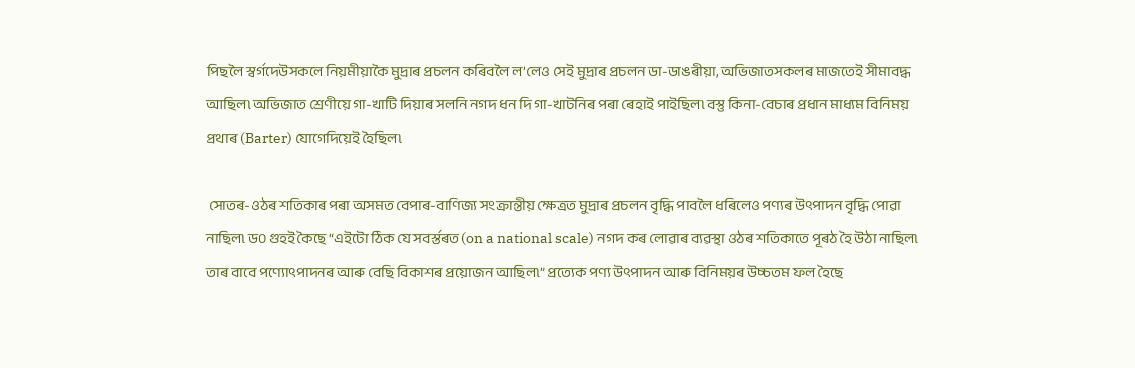পিছলৈ স্বৰ্গদেউসকলে নিয়মীয়াকৈ মুদ্ৰাৰ প্ৰচলন কৰিবলৈ ল’লেও সেই মুদ্ৰাৰ প্ৰচলন ডা-ডাঙৰীয়া, অভিজাতসকলৰ মাজতেই সীমাবদ্ধ আছিল৷ অভিজাত শ্ৰেণীয়ে গা-খাটি দিয়াৰ সলনি নগদ ধন দি গা-খাটনিৰ পৰা ৰেহাই পাইছিল৷ বস্তু কিনা-বেচাৰ প্ৰধান মাধ্যম বিনিময় প্ৰথাৰ (Barter) যোগেদিয়েই হৈছিল৷

 সোতৰ-ওঠৰ শতিকাৰ পৰা অসমত বেপাৰ-বাণিজ্য সংক্ৰান্তীয় ক্ষেত্ৰত মুদ্ৰাৰ প্ৰচলন বৃদ্ধি পাবলৈ ধৰিলেও পণ্যৰ উৎপাদন বৃদ্ধি পোৱা নাছিল৷ ড০ গুহই কৈছে “এইটো ঠিক যে সবৰ্স্তৰত (on a national scale) নগদ কৰ লোৱাৰ ব্যৱস্থা ওঠৰ শতিকাতে পূৰঠ হৈ উঠা নাছিল৷ তাৰ বাবে পণ্যোৎপাদনৰ আৰু বেছি বিকাশৰ প্ৰয়োজন আছিল৷” প্ৰত্যেক পণ্য উৎপাদন আৰু বিনিময়ৰ উচ্চতম ফল হৈছে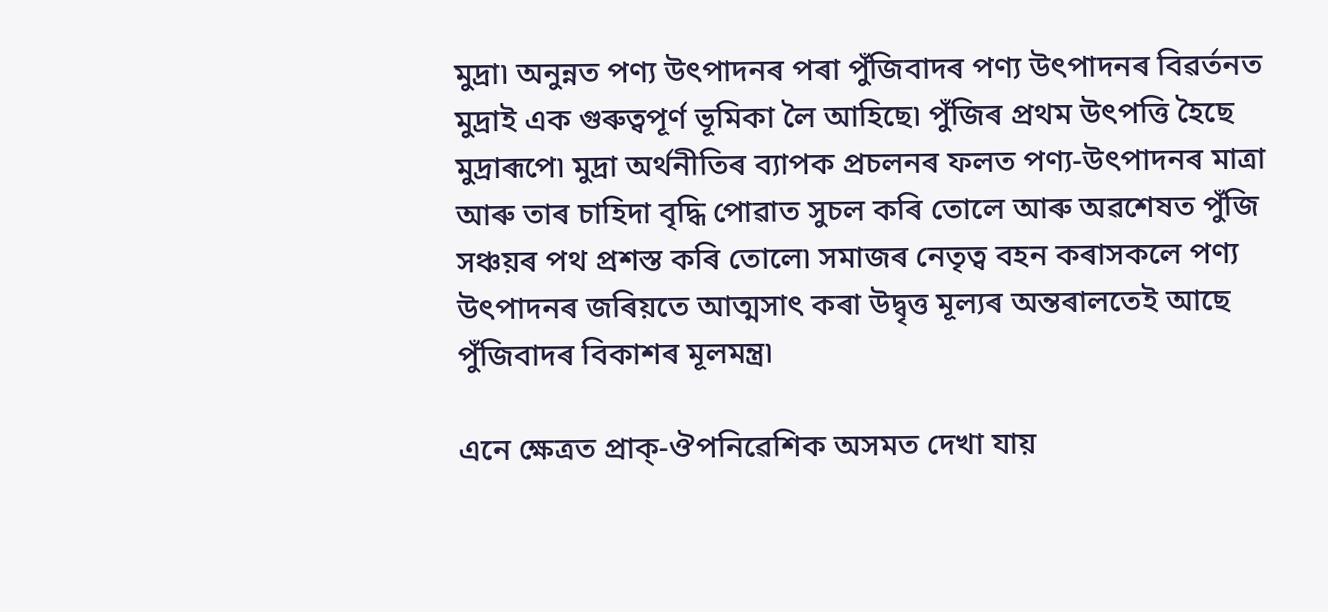মুদ্ৰা৷ অনুন্নত পণ্য উৎপাদনৰ পৰা পুঁজিবাদৰ পণ্য উৎপাদনৰ বিৱৰ্তনত মুদ্ৰাই এক গুৰুত্বপূৰ্ণ ভূমিকা লৈ আহিছে৷ পুঁজিৰ প্ৰথম উৎপত্তি হৈছে মুদ্ৰাৰূপে৷ মুদ্ৰা অৰ্থনীতিৰ ব্যাপক প্ৰচলনৰ ফলত পণ্য-উৎপাদনৰ মাত্ৰা আৰু তাৰ চাহিদা বৃদ্ধি পোৱাত সুচল কৰি তোলে আৰু অৱশেষত পুঁজি সঞ্চয়ৰ পথ প্ৰশস্ত কৰি তোলে৷ সমাজৰ নেতৃত্ব বহন কৰাসকলে পণ্য উৎপাদনৰ জৰিয়তে আত্মসাৎ কৰা উদ্বৃত্ত মূল্যৰ অন্তৰালতেই আছে পুঁজিবাদৰ বিকাশৰ মূলমন্ত্ৰ৷

এনে ক্ষেত্ৰত প্ৰাক্-ঔপনিৱেশিক অসমত দেখা যায়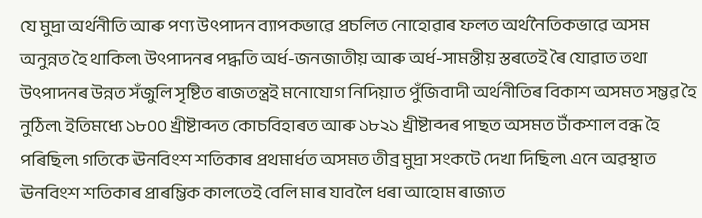যে মুদ্ৰা অৰ্থনীতি আৰু পণ্য উৎপাদন ব্যাপকভাৱে প্ৰচলিত নোহোৱাৰ ফলত অৰ্থনৈতিকভাৱে অসম অনুন্নত হৈ থাকিল৷ উৎপাদনৰ পদ্ধতি অৰ্ধ-জনজাতীয় আৰু অৰ্ধ-সামন্তীয় স্তৰতেই ৰৈ যোৱাত তথা উৎপাদনৰ উন্নত সঁজুলি সৃষ্টিত ৰাজতন্ত্ৰই মনোযোগ নিদিয়াত পুঁজিবাদী অৰ্থনীতিৰ বিকাশ অসমত সম্ভৱ হৈ নুঠিল৷ ইতিমধ্যে ১৮০০ খ্ৰীষ্টাব্দত কোচবিহাৰত আৰু ১৮২১ খ্ৰীষ্টাব্দৰ পাছত অসমত টাঁকশাল বন্ধ হৈ পৰিছিল৷ গতিকে ঊনবিংশ শতিকাৰ প্ৰথমাৰ্ধত অসমত তীব্ৰ মুদ্ৰা সংকটে দেখা দিছিল৷ এনে অৱস্থাত ঊনবিংশ শতিকাৰ প্ৰাৰম্ভিক কালতেই বেলি মাৰ যাবলৈ ধৰা আহোম ৰাজ্যত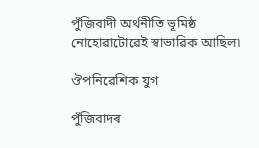পুঁজিবাদী অৰ্থনীতি ভূমিষ্ঠ নোহোৱাটোৱেই স্বাভাৱিক আছিল৷

ঔপনিৱেশিক যুগ

পুঁজিবাদৰ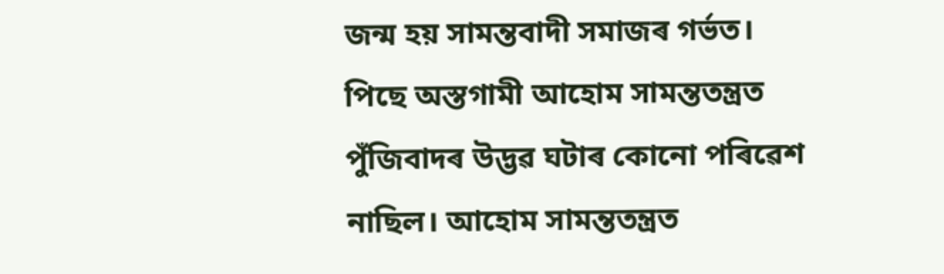জন্ম হয় সামন্তবাদী সমাজৰ গৰ্ভত। পিছে অস্তগামী আহোম সামন্ততন্ত্ৰত পুঁজিবাদৰ উদ্ভৱ ঘটাৰ কোনো পৰিৱেশ নাছিল। আহোম সামন্ততন্ত্ৰত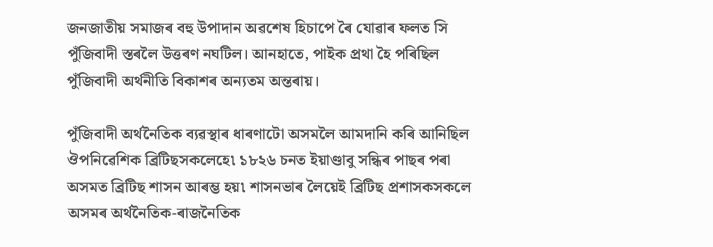জনজাতীয় সমাজৰ বহু উপাদান অৱশেষ হিচাপে ৰৈ যোৱাৰ ফলত সি পুঁজিবাদী স্তৰলৈ উত্তৰণ নঘটিল। আনহাতে, পাইক প্ৰথা হৈ পৰিছিল পুঁজিবাদী অৰ্থনীতি বিকাশৰ অন্যতম অন্তৰায়।

পুঁজিবাদী অৰ্থনৈতিক ব্যৱস্থাৰ ধাৰণাটো অসমলৈ আমদানি কৰি আনিছিল ঔপনিৱেশিক ব্ৰিটিছসকলেহে৷ ১৮২৬ চনত ইয়াণ্ডাবু সন্ধিৰ পাছৰ পৰা অসমত ব্ৰিটিছ শাসন আৰম্ভ হয়৷ শাসনভাৰ লৈয়েই ব্ৰিটিছ প্ৰশাসকসকলে অসমৰ অৰ্থনৈতিক-ৰাজনৈতিক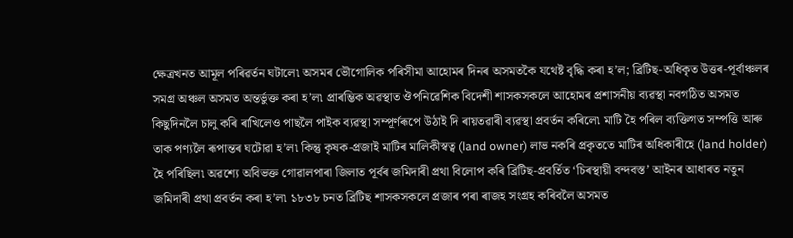ক্ষেত্ৰখনত আমূল পৰিৱৰ্তন ঘটালে৷ অসমৰ ভৌগোলিক পৰিসীমা আহোমৰ দিনৰ অসমতকৈ যথেষ্ট বৃদ্ধি কৰা হ’ল; ব্ৰিটিছ-অধিকৃত উত্তৰ-পূৰ্বাঞ্চলৰ সমগ্ৰ অঞ্চল অসমত অন্তৰ্ভুক্ত কৰা হ’ল৷ প্ৰাৰম্ভিক অৱস্থাত ঔপনিৱেশিক বিদেশী শাসকসকলে আহোমৰ প্ৰশাসনীয় ব্যৱস্থা নবগঠিত অসমত কিছুদিনলৈ চালু কৰি ৰাখিলেও পাছলৈ পাইক ব্যৱস্থা সম্পূৰ্ণৰূপে উঠাই দি ৰায়তৱাৰী ব্যৱস্থা প্ৰবৰ্তন কৰিলে৷ মাটি হৈ পৰিল ব্যক্তিগত সম্পত্তি আৰু তাক পণ্যলৈ ৰূপান্তৰ ঘটোৱা হ’ল৷ কিন্তু কৃষক-প্ৰজাই মাটিৰ মালিকীস্বত্ব (land owner) লাভ নকৰি প্ৰকৃততে মাটিৰ অধিকাৰীহে (land holder) হৈ পৰিছিল৷ অৱশ্যে অবিভক্ত গোৱালপাৰা জিলাত পূৰ্বৰ জমিদাৰী প্ৰথা বিলোপ কৰি ব্ৰিটিছ-প্ৰবৰ্তিত ‘চিৰস্থায়ী বন্দবস্ত’ আইনৰ আধাৰত নতুন জমিদাৰী প্ৰথা প্ৰবৰ্তন কৰা হ’ল৷ ১৮৩৮ চনত ব্ৰিটিছ শাসকসকলে প্ৰজাৰ পৰা ৰাজহ সংগ্ৰহ কৰিবলৈ অসমত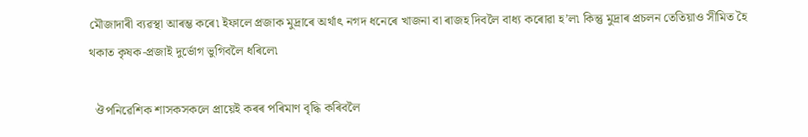মৌজাদাৰী ব্যৱস্থা আৰম্ভ কৰে৷ ইফালে প্ৰজাক মুদ্ৰাৰে অৰ্থাৎ নগদ ধনেৰে খাজনা বা ৰাজহ দিবলৈ বাধ্য কৰোৱা হ’ল৷ কিন্তু মুদ্ৰাৰ প্ৰচলন তেতিয়াও সীমিত হৈ থকাত কৃষক-প্ৰজাই দুৰ্ভোগ ভুগিবলৈ ধৰিলে৷

  ঔপনিৱেশিক শাসকসকলে প্ৰায়েই কৰৰ পৰিমাণ বৃদ্ধি কৰিবলৈ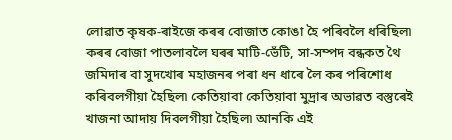লোৱাত কৃষক-ৰাইজে কৰৰ বোজাত কোঙা হৈ পৰিবলৈ ধৰিছিল৷ কৰৰ বোজা পাতলাবলৈ ঘৰৰ মাটি-ভেঁটি, সা-সম্পদ বন্ধকত থৈ জমিদাৰ বা সুদখোৰ মহাজনৰ পৰা ধন ধাৰে লৈ কৰ পৰিশোধ কৰিবলগীয়া হৈছিল৷ কেতিয়াবা কেতিয়াবা মুদ্ৰাৰ অভাৱত বস্তুৰেই খাজনা আদায় দিবলগীয়া হৈছিল৷ আনকি এই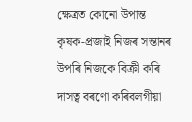ক্ষেত্ৰত কোনো উপান্ত কৃষক-প্ৰজাই নিজৰ সন্তানৰ উপৰি নিজকে বিক্ৰী কৰি দাসত্ব বৰণো কৰিবলগীয়া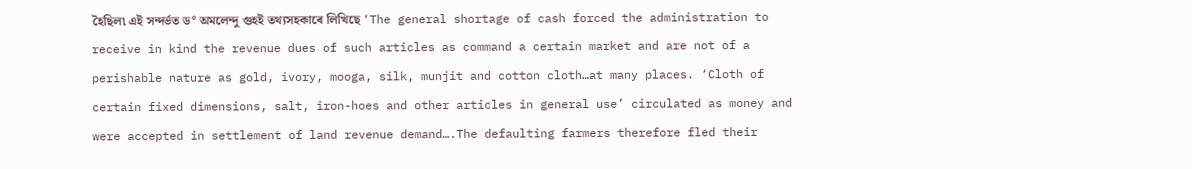হৈছিল৷ এই সন্দৰ্ভত ড° অমলেন্দু গুহই তথ্যসহকাৰে লিখিছে ‘The general shortage of cash forced the administration to receive in kind the revenue dues of such articles as command a certain market and are not of a perishable nature as gold, ivory, mooga, silk, munjit and cotton cloth…at many places. ‘Cloth of certain fixed dimensions, salt, iron-hoes and other articles in general use’ circulated as money and were accepted in settlement of land revenue demand….The defaulting farmers therefore fled their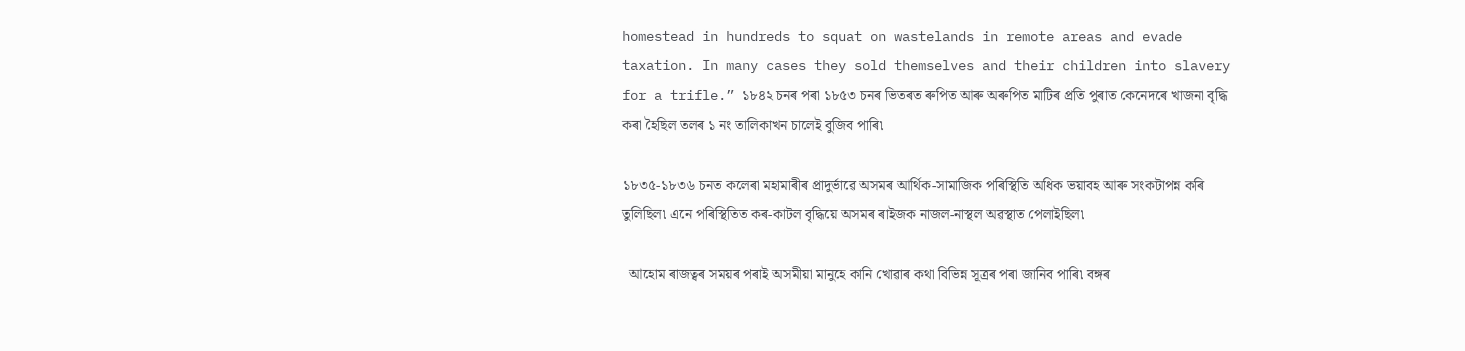homestead in hundreds to squat on wastelands in remote areas and evade taxation. In many cases they sold themselves and their children into slavery for a trifle.” ১৮৪২ চনৰ পৰা ১৮৫৩ চনৰ ভিতৰত ৰুপিত আৰু অৰুপিত মাটিৰ প্ৰতি পুৰাত কেনেদৰে খাজনা বৃদ্ধি কৰা হৈছিল তলৰ ১ নং তালিকাখন চালেই বুজিব পাৰি৷

১৮৩৫-১৮৩৬ চনত কলেৰা মহামাৰীৰ প্ৰাদুৰ্ভাৱে অসমৰ আৰ্থিক-সামাজিক পৰিস্থিতি অধিক ভয়াবহ আৰু সংকটাপন্ন কৰি তুলিছিল৷ এনে পৰিস্থিতিত কৰ-কাটল বৃদ্ধিয়ে অসমৰ ৰাইজক নাজল-নাস্থল অৱস্থাত পেলাইছিল৷

  আহোম ৰাজত্বৰ সময়ৰ পৰাই অসমীয়া মানুহে কানি খোৱাৰ কথা বিভিন্ন সূত্ৰৰ পৰা জানিব পাৰি৷ বঙ্গৰ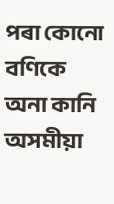পৰা কোনো বণিকে অনা কানি অসমীয়া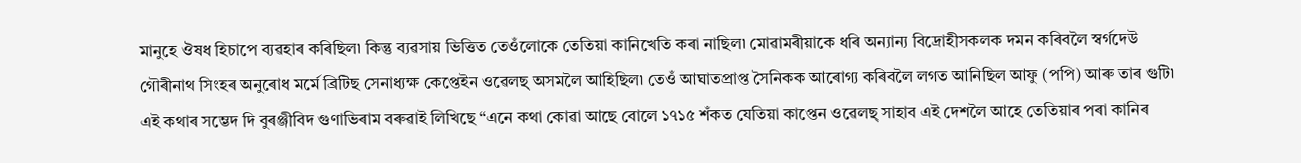মানুহে ঔষধ হিচাপে ব্যৱহাৰ কৰিছিল৷ কিন্তু ব্যৱসায় ভিত্তিত তেওঁলোকে তেতিয়া কানিখেতি কৰা নাছিল৷ মোৱামৰীয়াকে ধৰি অন্যান্য বিদ্ৰোহীসকলক দমন কৰিবলৈ স্বৰ্গদেউ গৌৰীনাথ সিংহৰ অনুৰোধ মৰ্মে ব্ৰিটিছ সেনাধ্যক্ষ কেপ্তেইন ওৱেলছ্ অসমলৈ আহিছিল৷ তেওঁ আঘাতপ্ৰাপ্ত সৈনিকক আৰোগ্য কৰিবলৈ লগত আনিছিল আফু (পপি) আৰু তাৰ গুটি৷ এই কথাৰ সম্ভেদ দি বুৰঞ্জীবিদ গুণাভিৰাম বৰুৱাই লিখিছে “এনে কথা কোৱা আছে বোলে ১৭১৫ শঁকত যেতিয়া কাপ্তেন ওৱেলছ্ সাহাব এই দেশলৈ আহে তেতিয়াৰ পৰা কানিৰ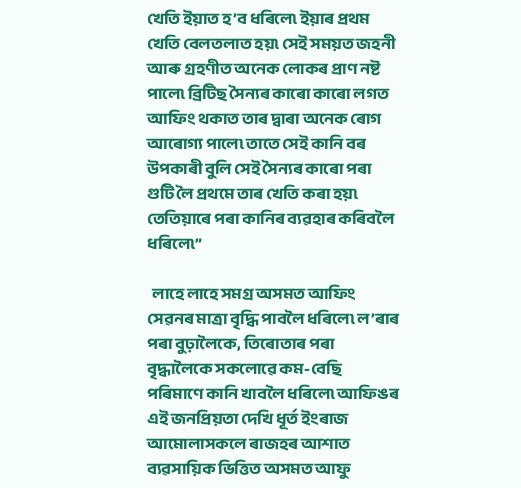খেতি ইয়াত হ’ব ধৰিলে৷ ইয়াৰ প্ৰথম খেতি বেলতলাত হয়৷ সেই সময়ত জহনী আৰু গ্ৰহণীত অনেক লোকৰ প্ৰাণ নষ্ট পালে৷ ব্ৰিটিছ সৈন্যৰ কাৰো কাৰো লগত আফিং থকাত তাৰ দ্বাৰা অনেক ৰোগ আৰোগ্য পালে৷ তাতে সেই কানি বৰ উপকাৰী বুলি সেই সৈন্যৰ কাৰো পৰা গুটি লৈ প্ৰথমে তাৰ খেতি কৰা হয়৷ তেতিয়াৰে পৰা কানিৰ ব্যৱহাৰ কৰিবলৈ ধৰিলে৷”

  লাহে লাহে সমগ্ৰ অসমত আফিং সেৱনৰ মাত্ৰা বৃদ্ধি পাবলৈ ধৰিলে৷ ল’ৰাৰ পৰা বুঢ়ালৈকে, তিৰোতাৰ পৰা বৃদ্ধালৈকে সকলোৱে কম-বেছি পৰিমাণে কানি খাবলৈ ধৰিলে৷ আফিঙৰ এই জনপ্ৰিয়তা দেখি ধূৰ্ত ইংৰাজ আমোলাসকলে ৰাজহৰ আশাত ব্যৱসায়িক ভিত্তিত অসমত আফু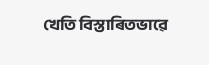খেতি বিস্তাৰিতভাৱে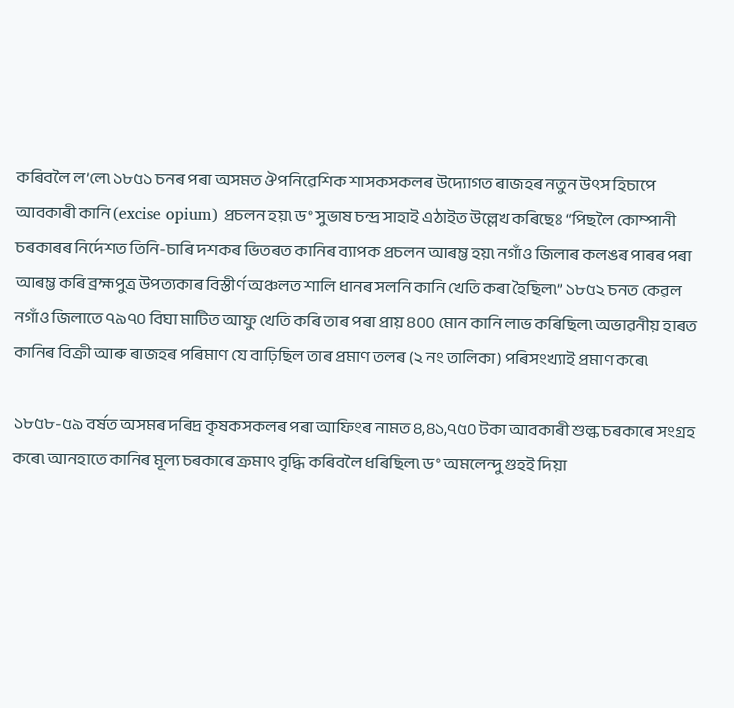কৰিবলৈ ল’লে৷ ১৮৫১ চনৰ পৰা অসমত ঔপনিৱেশিক শাসকসকলৰ উদ্যোগত ৰাজহৰ নতুন উৎস হিচাপে আবকাৰী কানি (excise opium) প্ৰচলন হয়৷ ড° সুভাষ চন্দ্ৰ সাহাই এঠাইত উল্লেখ কৰিছেঃ “পিছলৈ কোম্পানী চৰকাৰৰ নিৰ্দেশত তিনি-চাৰি দশকৰ ভিতৰত কানিৰ ব্যাপক প্ৰচলন আৰম্ভ হয়৷ নগাঁও জিলাৰ কলঙৰ পাৰৰ পৰা আৰম্ভ কৰি ব্ৰহ্মপুত্ৰ উপত্যকাৰ বিস্তীৰ্ণ অঞ্চলত শালি ধানৰ সলনি কানি খেতি কৰা হৈছিল৷” ১৮৫২ চনত কেৱল নগাঁও জিলাতে ৭৯৭০ বিঘা মাটিত আফু খেতি কৰি তাৰ পৰা প্ৰায় ৪০০ মোন কানি লাভ কৰিছিল৷ অভাৱনীয় হাৰত কানিৰ বিক্ৰী আৰু ৰাজহৰ পৰিমাণ যে বাঢ়িছিল তাৰ প্ৰমাণ তলৰ (২ নং তালিকা) পৰিসংখ্যাই প্ৰমাণ কৰে৷

১৮৫৮-৫৯ বৰ্ষত অসমৰ দৰিদ্ৰ কৃষকসকলৰ পৰা আফিংৰ নামত ৪,৪১,৭৫০ টকা আবকাৰী শুল্ক চৰকাৰে সংগ্ৰহ কৰে৷ আনহাতে কানিৰ মূল্য চৰকাৰে ক্ৰমাৎ বৃদ্ধি কৰিবলৈ ধৰিছিল৷ ড° অমলেন্দু গুহই দিয়া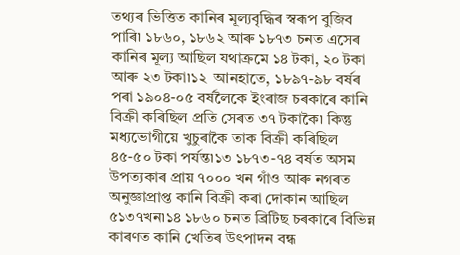তথ্যৰ ভিত্তিত কানিৰ মূল্যবৃদ্ধিৰ স্বৰূপ বুজিব পাৰি৷ ১৮৬০, ১৮৬২ আৰু ১৮৭৩ চনত এসেৰ কানিৰ মূল্য আছিল যথাক্ৰমে ১৪ টকা, ২০ টকা আৰু ২৩ টকা৷১২  আনহাতে, ১৮৯৭-৯৮ বৰ্ষৰ পৰা ১৯০৪-০৫ বৰ্ষলৈকে ইংৰাজ চৰকাৰে কানি বিক্ৰী কৰিছিল প্ৰতি সেৰত ৩৭ টকাকৈ৷ কিন্তু মধ্যভোগীয়ে খুচুৰাকৈ তাক বিক্ৰী কৰিছিল ৪৫-৫০ টকা পৰ্যন্ত৷১৩ ১৮৭৩-৭৪ বৰ্ষত অসম উপত্যকাৰ প্ৰায় ৭০০০ খন গাঁও আৰু নগৰত অনুজ্ঞাপ্ৰাপ্ত কানি বিক্ৰী কৰা দোকান আছিল ৫১৩৭খন৷১৪ ১৮৬০ চনত ব্ৰিটিছ চৰকাৰে বিভিন্ন কাৰণত কানি খেতিৰ উৎপাদন বন্ধ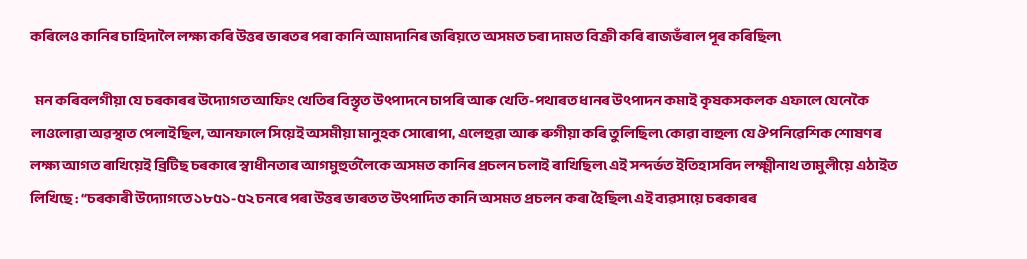কৰিলেও কানিৰ চাহিদালৈ লক্ষ্য কৰি উত্তৰ ভাৰতৰ পৰা কানি আমদানিৰ জৰিয়তে অসমত চৰা দামত বিক্ৰী কৰি ৰাজভঁৰাল পূৰ কৰিছিল৷

  মন কৰিবলগীয়া যে চৰকাৰৰ উদ্যোগত আফিং খেতিৰ বিস্তৃত উৎপাদনে চাপৰি আৰু খেতি-পথাৰত ধানৰ উৎপাদন কমাই কৃষকসকলক এফালে যেনেকৈ লাওলোৱা অৱস্থাত পেলাইছিল, আনফালে সিয়েই অসমীয়া মানুহক সোৰোপা, এলেহুৱা আৰু ৰুগীয়া কৰি তুলিছিল৷ কোৱা বাহুল্য যে ঔপনিৱেশিক শোষণৰ লক্ষ্য আগত ৰাখিয়েই ব্ৰিটিছ চৰকাৰে স্বাধীনতাৰ আগমুহুৰ্তলৈকে অসমত কানিৰ প্ৰচলন চলাই ৰাখিছিল৷ এই সন্দৰ্ভত ইতিহাসবিদ লক্ষ্মীনাথ তামুলীয়ে এঠাইত লিখিছে : “চৰকাৰী উদ্যোগতে ১৮৫১-৫২ চনৰে পৰা উত্তৰ ভাৰতত উৎপাদিত কানি অসমত প্ৰচলন কৰা হৈছিল৷ এই ব্যৱসায়ে চৰকাৰৰ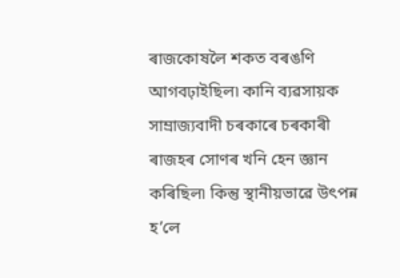ৰাজকোষলৈ শকত বৰঙণি আগবঢ়াইছিল৷ কানি ব্যৱসায়ক সাম্ৰাজ্যবাদী চৰকাৰে চৰকাৰী ৰাজহৰ সোণৰ খনি হেন জ্ঞান কৰিছিল৷ কিন্তু স্থানীয়ভাৱে উৎপন্ন হ’লে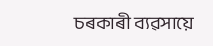চৰকাৰী ব্যৱসায়ে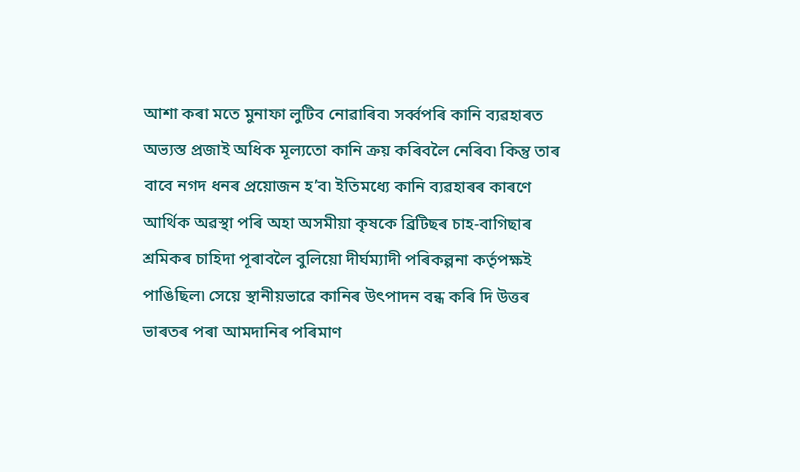আশা কৰা মতে মুনাফা লুটিব নোৱাৰিব৷ সর্ব্বপৰি কানি ব্যৱহাৰত অভ্যস্ত প্ৰজাই অধিক মূল্যতো কানি ক্ৰয় কৰিবলৈ নেৰিব৷ কিন্তু তাৰ বাবে নগদ ধনৰ প্ৰয়োজন হ’ব৷ ইতিমধ্যে কানি ব্যৱহাৰৰ কাৰণে আৰ্থিক অৱস্থা পৰি অহা অসমীয়া কৃষকে ব্ৰিটিছৰ চাহ-বাগিছাৰ শ্ৰমিকৰ চাহিদা পূৰাবলৈ বুলিয়ো দীৰ্ঘম্যাদী পৰিকল্পনা কৰ্তৃপক্ষই পাঙিছিল৷ সেয়ে স্থানীয়ভাৱে কানিৰ উৎপাদন বন্ধ কৰি দি উত্তৰ ভাৰতৰ পৰা আমদানিৰ পৰিমাণ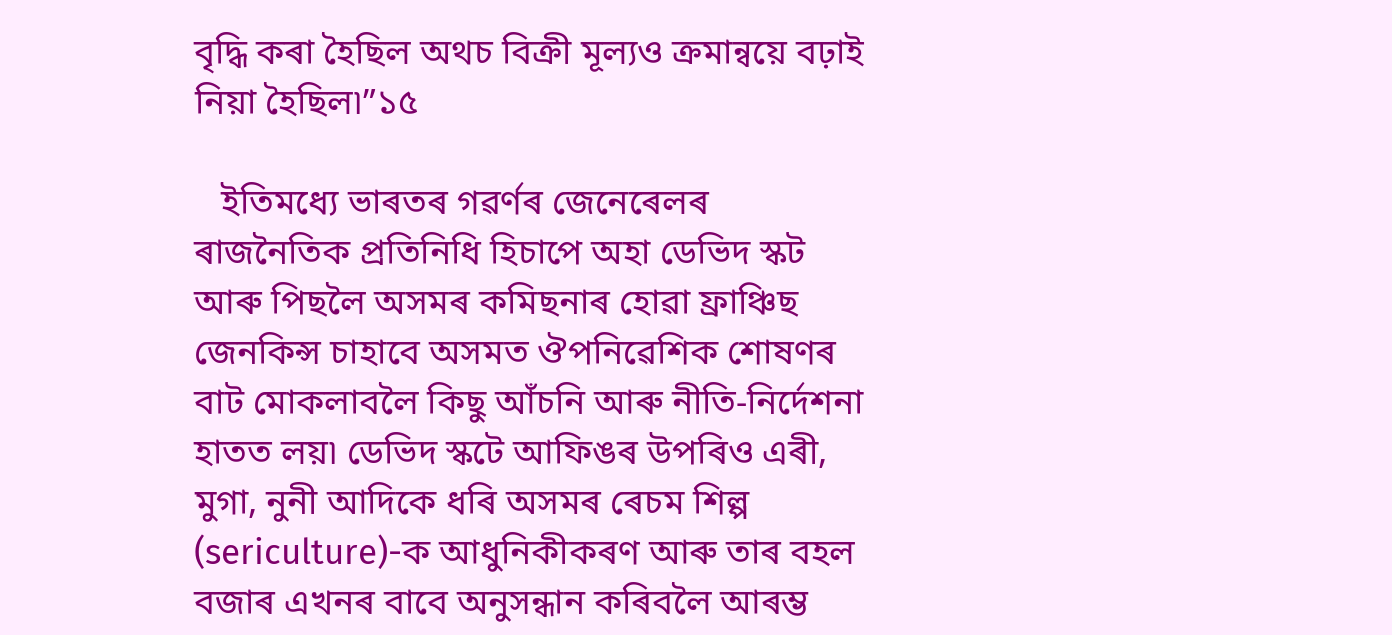বৃদ্ধি কৰা হৈছিল অথচ বিক্ৰী মূল্যও ক্ৰমান্বয়ে বঢ়াই নিয়া হৈছিল৷”১৫

   ইতিমধ্যে ভাৰতৰ গৱৰ্ণৰ জেনেৰেলৰ ৰাজনৈতিক প্ৰতিনিধি হিচাপে অহা ডেভিদ স্কট আৰু পিছলৈ অসমৰ কমিছনাৰ হোৱা ফ্ৰাঞ্চিছ জেনকিন্স চাহাবে অসমত ঔপনিৱেশিক শোষণৰ বাট মোকলাবলৈ কিছু আঁচনি আৰু নীতি-নিৰ্দেশনা হাতত লয়৷ ডেভিদ স্কটে আফিঙৰ উপৰিও এৰী, মুগা, নুনী আদিকে ধৰি অসমৰ ৰেচম শিল্প (sericulture)-ক আধুনিকীকৰণ আৰু তাৰ বহল বজাৰ এখনৰ বাবে অনুসন্ধান কৰিবলৈ আৰম্ভ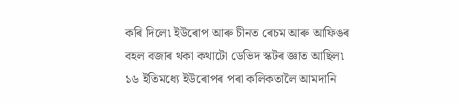কৰি দিলে৷ ইউৰোপ আৰু চীনত ৰেচম আৰু আফিঙৰ বহল বজাৰ থকা কথাটো ডেভিদ স্কটৰ জ্ঞাত আছিল৷ ১৬ ইতিমধ্যে ইউৰোপৰ পৰা কলিকতালৈ আমদানি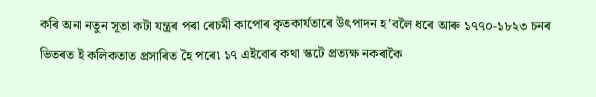কৰি অনা নতুন সূতা কটা যন্ত্ৰৰ পৰা ৰেচমী কাপোৰ কৃতকাৰ্যতাৰে উৎপাদন হ’বলৈ ধৰে আৰু ১৭৭০-১৮২৩ চনৰ ভিতৰত ই কলিকতাত প্ৰসাৰিত হৈ পৰে৷ ১৭ এইবোৰ কথা স্কটে প্ৰত্যক্ষ নকৰাকৈ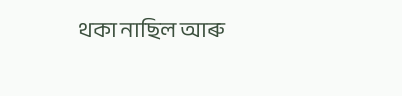থকা নাছিল আৰু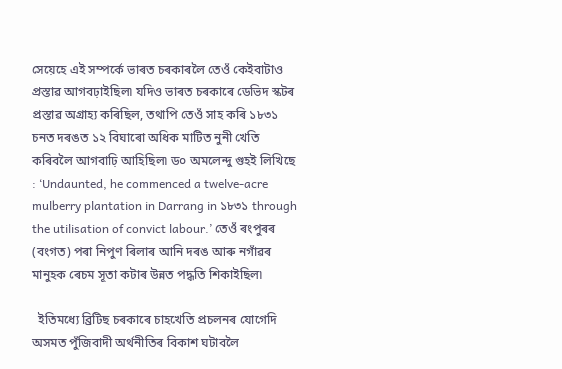সেয়েহে এই সম্পৰ্কে ভাৰত চৰকাৰলৈ তেওঁ কেইবাটাও প্ৰস্তাৱ আগবঢ়াইছিল৷ যদিও ভাৰত চৰকাৰে ডেভিদ স্কটৰ প্ৰস্তাৱ অগ্ৰাহ্য কৰিছিল, তথাপি তেওঁ সাহ কৰি ১৮৩১ চনত দৰঙত ১২ বিঘাৰো অধিক মাটিত নুনী খেতি কৰিবলৈ আগবাঢ়ি আহিছিল৷ ড০ অমলেন্দু গুহই লিখিছে : ‘Undaunted, he commenced a twelve-acre mulberry plantation in Darrang in ১৮৩১ through the utilisation of convict labour.’ তেওঁ ৰংপুৰৰ (বংগত) পৰা নিপুণ ৰিলাৰ আনি দৰঙ আৰু নগাঁৱৰ মানুহক ৰেচম সূতা কটাৰ উন্নত পদ্ধতি শিকাইছিল৷

  ইতিমধ্যে ব্ৰিটিছ চৰকাৰে চাহখেতি প্ৰচলনৰ যোগেদি অসমত পুঁজিবাদী অৰ্থনীতিৰ বিকাশ ঘটাবলৈ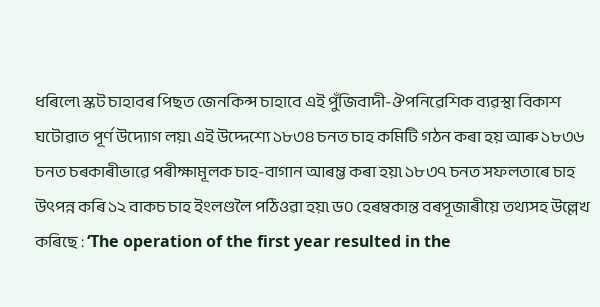ধৰিলে৷ স্কট চাহাবৰ পিছত জেনকিন্স চাহাবে এই পুঁজিবাদী-ঔপনিৱেশিক ব্যৱস্থা বিকাশ ঘটোৱাত পূৰ্ণ উদ্যোগ লয়৷ এই উদ্দেশ্যে ১৮৩৪ চনত চাহ কমিটি গঠন কৰা হয় আৰু ১৮৩৬ চনত চৰকাৰীভাৱে পৰীক্ষামূলক চাহ-বাগান আৰম্ভ কৰা হয়৷ ১৮৩৭ চনত সফলতাৰে চাহ উৎপন্ন কৰি ১২ বাকচ চাহ ইংলণ্ডলৈ পঠিওৱা হয়৷ ড০ হেৰম্বকান্ত বৰপূজাৰীয়ে তথ্যসহ উল্লেখ কৰিছে : ‘The operation of the first year resulted in the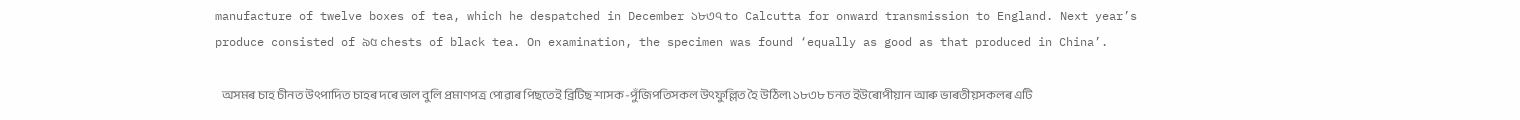manufacture of twelve boxes of tea, which he despatched in December ১৮৩৭ to Calcutta for onward transmission to England. Next year’s produce consisted of ৯৫ chests of black tea. On examination, the specimen was found ‘equally as good as that produced in China’.

   অসমৰ চাহ চীনত উৎপাদিত চাহৰ দৰে ভাল বুলি প্ৰমাণপত্ৰ পোৱাৰ পিছতেই ব্ৰিটিছ শাসক-পুঁজিপতিসকল উৎফুল্লিত হৈ উঠিল৷ ১৮৩৮ চনত ইউৰোপীয়ান আৰু ভাৰতীয়সকলৰ এটি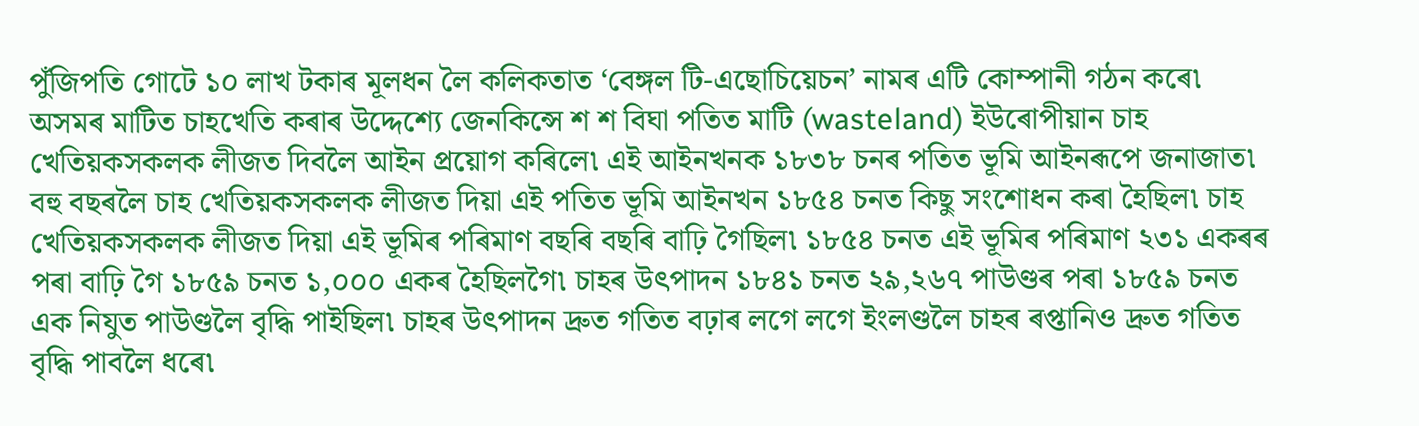পুঁজিপতি গোটে ১০ লাখ টকাৰ মূলধন লৈ কলিকতাত ‘বেঙ্গল টি-এছোচিয়েচন’ নামৰ এটি কোম্পানী গঠন কৰে৷ অসমৰ মাটিত চাহখেতি কৰাৰ উদ্দেশ্যে জেনকিন্সে শ শ বিঘা পতিত মাটি (wasteland) ইউৰোপীয়ান চাহ খেতিয়কসকলক লীজত দিবলৈ আইন প্ৰয়োগ কৰিলে৷ এই আইনখনক ১৮৩৮ চনৰ পতিত ভূমি আইনৰূপে জনাজাত৷ বহু বছৰলৈ চাহ খেতিয়কসকলক লীজত দিয়া এই পতিত ভূমি আইনখন ১৮৫৪ চনত কিছু সংশোধন কৰা হৈছিল৷ চাহ খেতিয়কসকলক লীজত দিয়া এই ভূমিৰ পৰিমাণ বছৰি বছৰি বাঢ়ি গৈছিল৷ ১৮৫৪ চনত এই ভূমিৰ পৰিমাণ ২৩১ একৰৰ পৰা বাঢ়ি গৈ ১৮৫৯ চনত ১,০০০ একৰ হৈছিলগৈ৷ চাহৰ উৎপাদন ১৮৪১ চনত ২৯,২৬৭ পাউণ্ডৰ পৰা ১৮৫৯ চনত এক নিযুত পাউণ্ডলৈ বৃদ্ধি পাইছিল৷ চাহৰ উৎপাদন দ্ৰুত গতিত বঢ়াৰ লগে লগে ইংলণ্ডলৈ চাহৰ ৰপ্তানিও দ্ৰুত গতিত বৃদ্ধি পাবলৈ ধৰে৷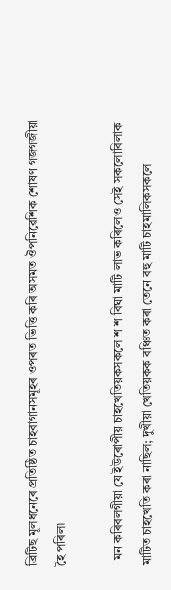ব্ৰিটিছ মূলধনেৰে প্ৰতিষ্ঠিত চাহবাগানসমূহৰ ওপৰত ভিত্তি কৰি অসমত ঔপনিৱেশিক শোষণ গজগজীয়া হৈ পৰিল৷

  মন কৰিবলগীয়া যে ইউৰোপীয় চাহখেতিয়কসকলে শ শ বিঘা মাটি লাভ কৰিলেও সেই সকলোবিলাক মাটিত চাহখেতি কৰা নাছিল; দুখীয়া খেতিয়কক বঞ্চিত কৰা তেনে বহু মাটি চাহমালিকসকলে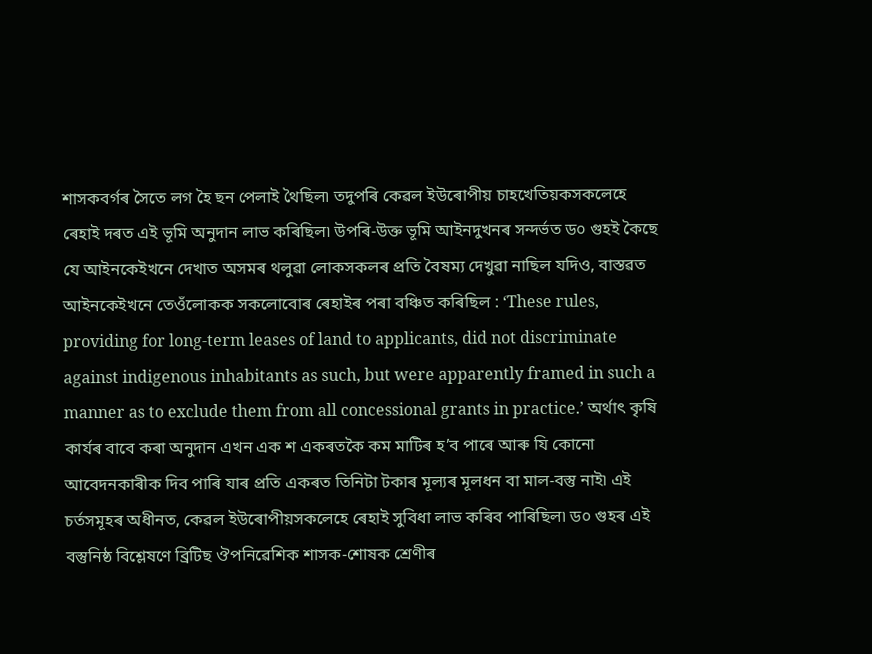শাসকবৰ্গৰ সৈতে লগ হৈ ছন পেলাই থৈছিল৷ তদুপৰি কেৱল ইউৰোপীয় চাহখেতিয়কসকলেহে ৰেহাই দৰত এই ভূমি অনুদান লাভ কৰিছিল৷ উপৰি-উক্ত ভূমি আইনদুখনৰ সন্দৰ্ভত ড০ গুহই কৈছে যে আইনকেইখনে দেখাত অসমৰ থলুৱা লোকসকলৰ প্ৰতি বৈষম্য দেখুৱা নাছিল যদিও, বাস্তৱত আইনকেইখনে তেওঁলোকক সকলোবোৰ ৰেহাইৰ পৰা বঞ্চিত কৰিছিল : ‘These rules, providing for long-term leases of land to applicants, did not discriminate against indigenous inhabitants as such, but were apparently framed in such a manner as to exclude them from all concessional grants in practice.’ অৰ্থাৎ কৃষি কাৰ্যৰ বাবে কৰা অনুদান এখন এক শ একৰতকৈ কম মাটিৰ হ’ব পাৰে আৰু যি কোনো আবেদনকাৰীক দিব পাৰি যাৰ প্ৰতি একৰত তিনিটা টকাৰ মূল্যৰ মূলধন বা মাল-বস্তু নাই৷ এই চৰ্তসমূহৰ অধীনত, কেৱল ইউৰোপীয়সকলেহে ৰেহাই সুবিধা লাভ কৰিব পাৰিছিল৷ ড০ গুহৰ এই বস্তুনিষ্ঠ বিশ্লেষণে ব্ৰিটিছ ঔপনিৱেশিক শাসক-শোষক শ্ৰেণীৰ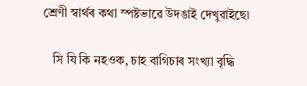শ্ৰেণী স্বাৰ্থৰ কথা স্পষ্টভাৱে উদঙাই দেখুৱাইছে৷

   সি যি কি নহওক, চাহ বাগিচাৰ সংখ্যা বৃদ্ধি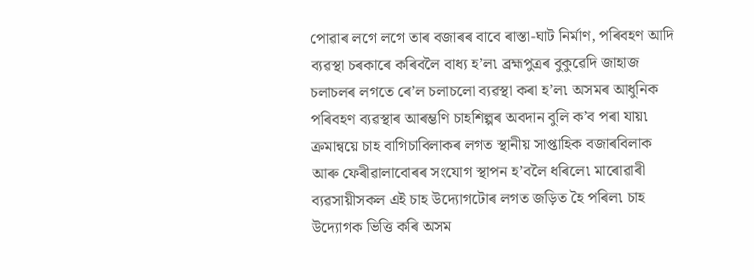পোৱাৰ লগে লগে তাৰ বজাৰৰ বাবে ৰাস্তা-ঘাট নিৰ্মাণ, পৰিবহণ আদি ব্যৱস্থা চৰকাৰে কৰিবলৈ বাধ্য হ’ল৷ ব্ৰহ্মপুত্ৰৰ বুকুৱেদি জাহাজ চলাচলৰ লগতে ৰে’ল চলাচলো ব্যৱস্থা কৰা হ’ল৷ অসমৰ আধুনিক পৰিবহণ ব্যৱস্থাৰ আৰম্ভণি চাহশিল্পৰ অবদান বুলি ক’ব পৰা যায়৷ ক্ৰমান্বয়ে চাহ বাগিচাবিলাকৰ লগত স্থানীয় সাপ্তাহিক বজাৰবিলাক আৰু ফেৰীৱালাবোৰৰ সংযোগ স্থাপন হ’বলৈ ধৰিলে৷ মাৰোৱাৰী ব্যৱসায়ীসকল এই চাহ উদ্যোগটোৰ লগত জড়িত হৈ পৰিল৷ চাহ উদ্যোগক ভিত্তি কৰি অসম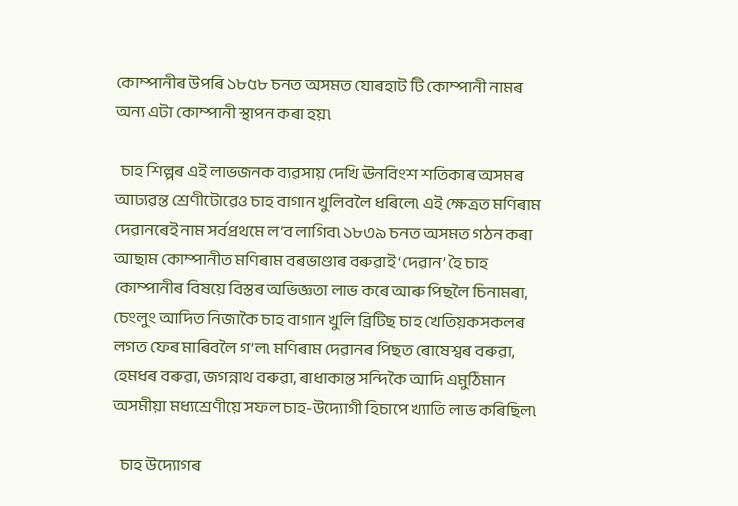কোম্পানীৰ উপৰি ১৮৫৮ চনত অসমত যোৰহাট টি কোম্পানী নামৰ অন্য এটা কোম্পানী স্থাপন কৰা হয়৷

  চাহ শিল্পৰ এই লাভজনক ব্যৱসায় দেখি ঊনবিংশ শতিকাৰ অসমৰ আঢ্যৱন্ত শ্ৰেণীটোৱেও চাহ বাগান খুলিবলৈ ধৰিলে৷ এই ক্ষেত্ৰত মণিৰাম দেৱানৰেই নাম সৰ্বপ্ৰথমে ল’ব লাগিব৷ ১৮৩৯ চনত অসমত গঠন কৰা আছাম কোম্পানীত মণিৰাম বৰভাণ্ডাৰ বৰুৱাই ‘দেৱান’ হৈ চাহ কোম্পানীৰ বিষয়ে বিস্তৰ অভিজ্ঞতা লাভ কৰে আৰু পিছলৈ চিনামৰা, চেংলুং আদিত নিজাকৈ চাহ বাগান খুলি ব্ৰিটিছ চাহ খেতিয়কসকলৰ লগত ফেৰ মাৰিবলৈ গ’ল৷ মণিৰাম দেৱানৰ পিছত ৰোষেশ্বৰ বৰুৱা, হেমধৰ বৰুৱা, জগন্নাথ বৰুৱা, ৰাধাকান্ত সন্দিকৈ আদি এমুঠিমান অসমীয়া মধ্যশ্ৰেণীয়ে সফল চাহ-উদ্যোগী হিচাপে খ্যাতি লাভ কৰিছিল৷

   চাহ উদ্যোগৰ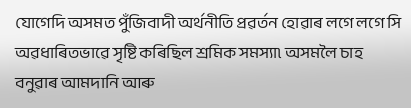যোগেদি অসমত পুঁজিবাদী অৰ্থনীতি প্ৰৱৰ্তন হোৱাৰ লগে লগে সি অৱধাৰিতভাৱে সৃষ্টি কৰিছিল শ্ৰমিক সমস্যা৷ অসমলৈ চাহ বনুৱাৰ আমদানি আৰু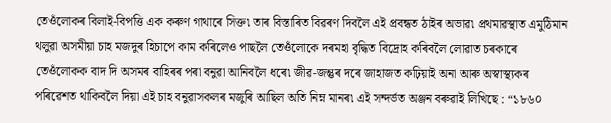তেওঁলোকৰ বিলাই-বিপত্তি এক কৰুণ গাথাৰে সিক্ত৷ তাৰ বিস্তাৰিত বিৱৰণ দিবলৈ এই প্ৰবন্ধত ঠাইৰ অভাৱ৷ প্ৰথমাৱস্থাত এমুঠিমান থলুৱা অসমীয়া চাহ মজদুৰ হিচাপে কাম কৰিলেও পাছলৈ তেওঁলোকে দৰমহা বৃদ্ধিত বিদ্ৰোহ কৰিবলৈ লোৱাত চৰকাৰে তেওঁলোকক বাদ দি অসমৰ বাহিৰৰ পৰা বনুৱা আনিবলৈ ধৰে৷ জীৱ-জন্তুৰ দৰে জাহাজত কঢ়িয়াই অনা আৰু অস্বাস্থ্যকৰ পৰিৱেশত থাকিবলৈ দিয়া এই চাহ বনুৱাসকলৰ মজুৰি আছিল অতি নিম্ন মানৰ৷ এই সন্দৰ্ভত অঞ্জন বৰুৱাই লিখিছে : “১৮৬০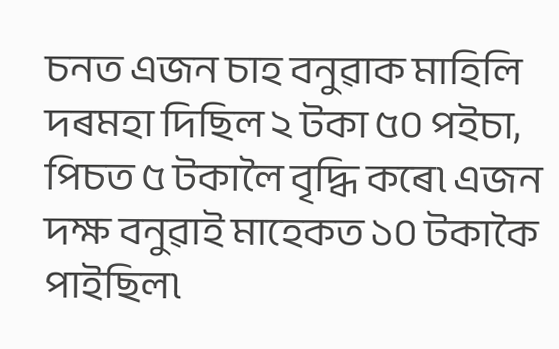চনত এজন চাহ বনুৱাক মাহিলি দৰমহা দিছিল ২ টকা ৫০ পইচা, পিচত ৫ টকালৈ বৃদ্ধি কৰে৷ এজন দক্ষ বনুৱাই মাহেকত ১০ টকাকৈ পাইছিল৷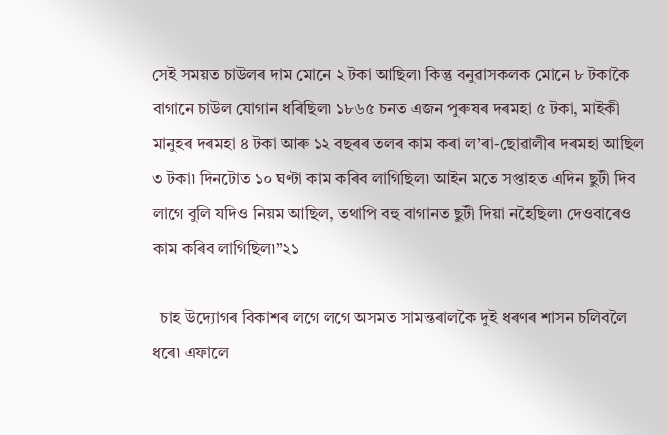সেই সময়ত চাউলৰ দাম মোনে ২ টকা আছিল৷ কিন্তু বনুৱাসকলক মোনে ৮ টকাকৈ বাগানে চাউল যোগান ধৰিছিল৷ ১৮৬৫ চনত এজন পুৰুষৰ দৰমহা ৫ টকা, মাইকী মানুহৰ দৰমহা ৪ টকা আৰু ১২ বছৰৰ তলৰ কাম কৰা ল’ৰা-ছোৱালীৰ দৰমহা আছিল ৩ টকা৷ দিনটোত ১০ ঘণ্টা কাম কৰিব লাগিছিল৷ আইন মতে সপ্তাহত এদিন ছুটী দিব লাগে বুলি যদিও নিয়ম আছিল, তথাপি বহু বাগানত ছুটী দিয়া নহৈছিল৷ দেওবাৰেও কাম কৰিব লাগিছিল৷”২১

  চাহ উদ্যোগৰ বিকাশৰ লগে লগে অসমত সামন্তৰালকৈ দুই ধৰণৰ শাসন চলিবলৈ ধৰে৷ এফালে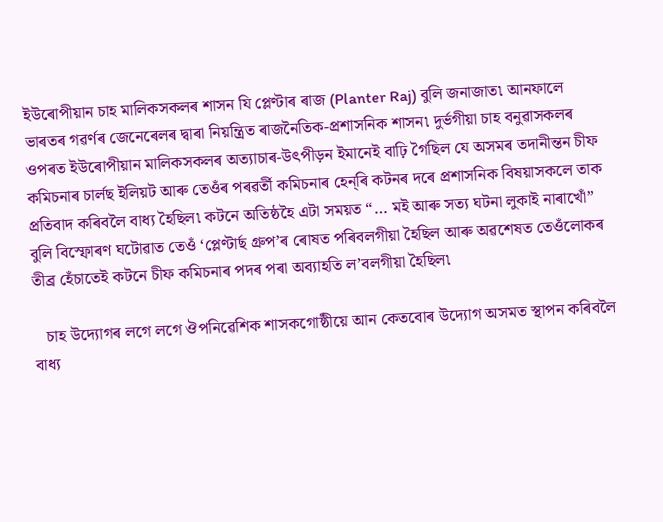ইউৰোপীয়ান চাহ মালিকসকলৰ শাসন যি প্লেণ্টাৰ ৰাজ (Planter Raj) বুলি জনাজাত৷ আনফালে ভাৰতৰ গৱৰ্ণৰ জেনেৰেলৰ দ্বাৰা নিয়ন্ত্ৰিত ৰাজনৈতিক-প্ৰশাসনিক শাসন৷ দুৰ্ভগীয়া চাহ বনুৱাসকলৰ ওপৰত ইউৰোপীয়ান মালিকসকলৰ অত্যাচাৰ-উৎপীড়ন ইমানেই বাঢ়ি গৈছিল যে অসমৰ তদানীন্তন চীফ কমিচনাৰ চাৰ্লছ ইলিয়ট আৰু তেওঁৰ পৰৱৰ্তী কমিচনাৰ হেন্‌ৰি কটনৰ দৰে প্ৰশাসনিক বিষয়াসকলে তাক প্ৰতিবাদ কৰিবলৈ বাধ্য হৈছিল৷ কটনে অতিষ্ঠহৈ এটা সময়ত “… মই আৰু সত্য ঘটনা লুকাই নাৰাখোঁ” বুলি বিস্ফোৰণ ঘটোৱাত তেওঁ ‘প্লেণ্টাৰ্ছ গ্ৰুপ’ৰ ৰোষত পৰিবলগীয়া হৈছিল আৰু অৱশেষত তেওঁলোকৰ তীব্ৰ হেঁচাতেই কটনে চীফ কমিচনাৰ পদৰ পৰা অব্যাহতি ল’বলগীয়া হৈছিল৷

   চাহ উদ্যোগৰ লগে লগে ঔপনিৱেশিক শাসকগোষ্ঠীয়ে আন কেতবোৰ উদ্যোগ অসমত স্থাপন কৰিবলৈ বাধ্য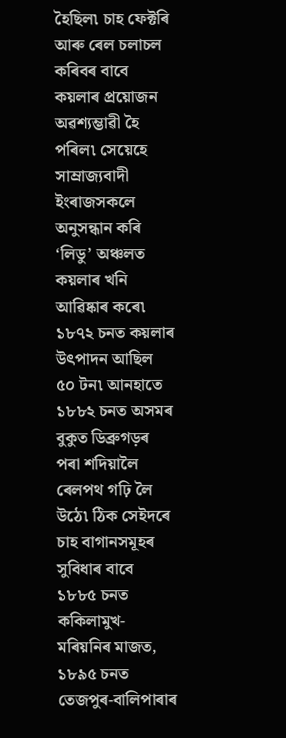হৈছিল৷ চাহ ফেক্টৰি আৰু ৰেল চলাচল কৰিবৰ বাবে কয়লাৰ প্ৰয়োজন অৱশ্যম্ভাৱী হৈ পৰিল৷ সেয়েহে সাম্ৰাজ্যবাদী ইংৰাজসকলে অনুসন্ধান কৰি ‘লিডু’ অঞ্চলত কয়লাৰ খনি আৱিষ্কাৰ কৰে৷ ১৮৭২ চনত কয়লাৰ উৎপাদন আছিল ৫০ টন৷ আনহাতে ১৮৮২ চনত অসমৰ বুকুত ডিব্ৰুগড়ৰ পৰা শদিয়ালৈ ৰেলপথ গঢ়ি লৈ উঠে৷ ঠিক সেইদৰে চাহ বাগানসমূহৰ সুবিধাৰ বাবে ১৮৮৫ চনত ককিলামুখ-মৰিয়নিৰ মাজত, ১৮৯৫ চনত তেজপুৰ-বালিপাৰাৰ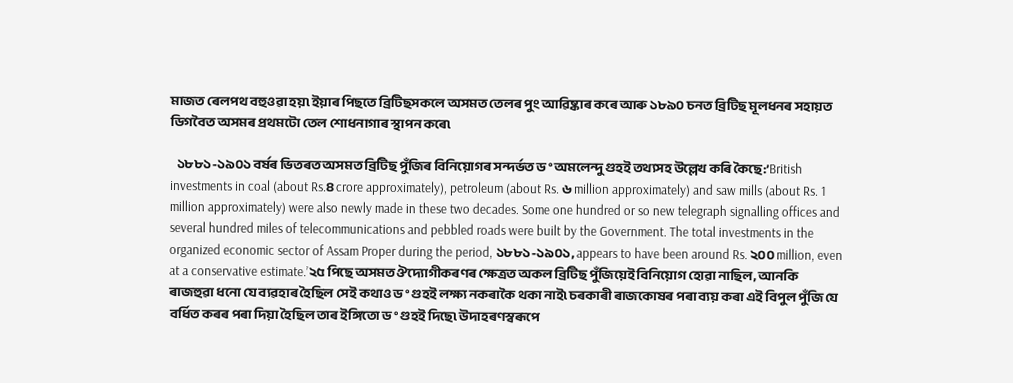মাজত ৰেলপথ বহুওৱা হয়৷ ইয়াৰ পিছতে ব্ৰিটিছসকলে অসমত তেলৰ পুং আৱিষ্কাৰ কৰে আৰু ১৮৯০ চনত ব্ৰিটিছ মূলধনৰ সহায়ত ডিগবৈত অসমৰ প্ৰথমটো তেল শোধনাগাৰ স্থাপন কৰে৷

   ১৮৮১-১৯০১ বৰ্ষৰ ভিতৰত অসমত ব্ৰিটিছ পুঁজিৰ বিনিয়োগৰ সন্দৰ্ভত ড° অমলেন্দু গুহই তথ্যসহ উল্লেখ কৰি কৈছে:’British investments in coal (about Rs.৪ crore approximately), petroleum (about Rs. ৬ million approximately) and saw mills (about Rs. 1 million approximately) were also newly made in these two decades. Some one hundred or so new telegraph signalling offices and several hundred miles of telecommunications and pebbled roads were built by the Government. The total investments in the organized economic sector of Assam Proper during the period, ১৮৮১-১৯০১, appears to have been around Rs. ২০০ million, even at a conservative estimate.’২৫ পিছে অসমত ঔদ্যোগীকৰণৰ ক্ষেত্ৰত অকল ব্ৰিটিছ পুঁজিয়েই বিনিয়োগ হোৱা নাছিল, আনকি ৰাজহুৱা ধনো যে ব্যৱহাৰ হৈছিল সেই কথাও ড° গুহই লক্ষ্য নকৰাকৈ থকা নাই৷ চৰকাৰী ৰাজকোষৰ পৰা ব্যয় কৰা এই বিপুল পুঁজি যে বৰ্ধিত কৰৰ পৰা দিয়া হৈছিল তাৰ ইঙ্গিতো ড° গুহই দিছে৷ উদাহৰণস্বৰূপে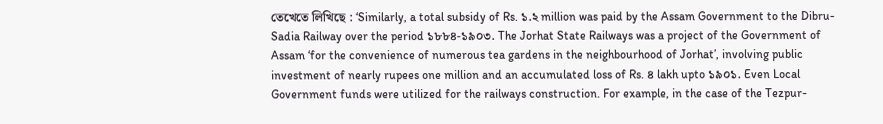তেখেতে লিখিছে : ‘Similarly, a total subsidy of Rs. ১.২ million was paid by the Assam Government to the Dibru-Sadia Railway over the period ১৮৮৪-১৯০৩. The Jorhat State Railways was a project of the Government of Assam ‘for the convenience of numerous tea gardens in the neighbourhood of Jorhat’, involving public investment of nearly rupees one million and an accumulated loss of Rs. ৪ lakh upto ১৯০১. Even Local Government funds were utilized for the railways construction. For example, in the case of the Tezpur-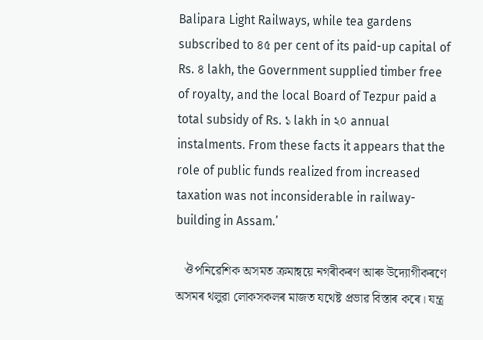Balipara Light Railways, while tea gardens subscribed to ৪৫ per cent of its paid-up capital of Rs. ৪ lakh, the Government supplied timber free of royalty, and the local Board of Tezpur paid a total subsidy of Rs. ১ lakh in ২০ annual instalments. From these facts it appears that the role of public funds realized from increased taxation was not inconsiderable in railway-building in Assam.’

   ঔপনিৱেশিক অসমত ক্ৰমান্বয়ে নগৰীকৰণ আৰু উদ্যোগীকৰণে অসমৰ থলুৱা লোকসকলৰ মাজত যথেষ্ট প্ৰভাৱ বিস্তাৰ কৰে। যন্ত্ৰ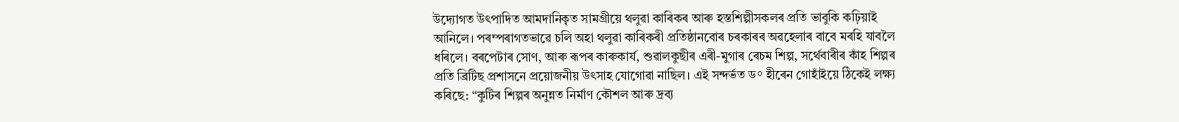উদ্যোগত উৎপাদিত আমদানিকৃত সামগ্ৰীয়ে থলুৱা কাৰিকৰ আৰু হস্তশিল্পীসকলৰ প্ৰতি ভাবুকি কঢ়িয়াই আনিলে। পৰম্পৰাগতভাৱে চলি অহা থলুৱা কাৰিকৰী প্ৰতিষ্ঠানবোৰ চৰকাৰৰ অৱহেলাৰ বাবে মৰহি যাবলৈ ধৰিলে। বৰপেটাৰ সোণ, আৰু ৰূপৰ কাৰুকাৰ্য, শুৱালকুছীৰ এৰী-মুগাৰ ৰেচম শিল্প, সৰ্থেবাৰীৰ কাঁহ শিল্পৰ প্ৰতি ব্ৰিটিছ প্ৰশাসনে প্ৰয়োজনীয় উৎসাহ যোগোৱা নাছিল। এই সন্দৰ্ভত ড° হীৰেন গোহাঁইয়ে ঠিকেই লক্ষ্য কৰিছে: “কুটিৰ শিল্পৰ অনুন্নত নিৰ্মাণ কৌশল আৰু দ্ৰব্য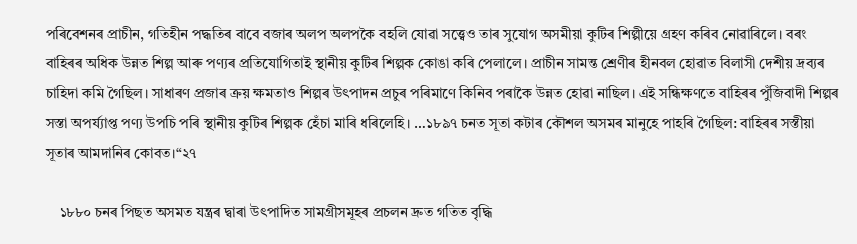পৰিবেশনৰ প্ৰাচীন, গতিহীন পদ্ধতিৰ বাবে বজাৰ অলপ অলপকৈ বহলি যোৱা সত্ত্বেও তাৰ সুযোগ অসমীয়া কুটিৰ শিল্পীয়ে গ্ৰহণ কৰিব নোৱাৰিলে। বৰং বাহিৰৰ অধিক উন্নত শিল্প আৰু পণ্যৰ প্ৰতিযোগিতাই স্থানীয় কুটিৰ শিল্পক কোঙা কৰি পেলালে। প্ৰাচীন সামন্ত শ্ৰেণীৰ হীনবল হোৱাত বিলাসী দেশীয় দ্ৰব্যৰ চাহিদা কমি গৈছিল। সাধাৰণ প্ৰজাৰ ক্ৰয় ক্ষমতাও শিল্পৰ উৎপাদন প্ৰচুৰ পৰিমাণে কিনিব পৰাকৈ উন্নত হোৱা নাছিল। এই সন্ধিক্ষণতে বাহিৰৰ পুঁজিবাদী শিল্পৰ সস্তা অপৰ্য্যাপ্ত পণ্য উপচি পৰি স্থানীয় কুটিৰ শিল্পক হেঁচা মাৰি ধৰিলেহি। …১৮৯৭ চনত সূতা কটাৰ কৌশল অসমৰ মানুহে পাহৰি গৈছিল: বাহিৰৰ সস্তীয়া সূতাৰ আমদানিৰ কোবত।“২৭

    ১৮৮০ চনৰ পিছত অসমত যন্ত্ৰৰ দ্বাৰা উৎপাদিত সামগ্ৰীসমূহৰ প্ৰচলন দ্ৰুত গতিত বৃদ্ধি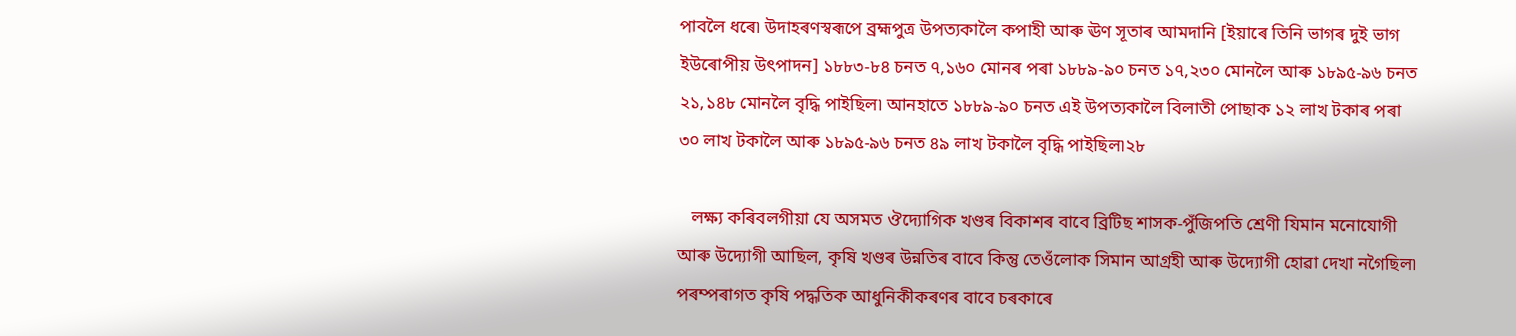পাবলৈ ধৰে৷ উদাহৰণস্বৰূপে ব্ৰহ্মপুত্ৰ উপত্যকালৈ কপাহী আৰু ঊণ সূতাৰ আমদানি [ইয়াৰে তিনি ভাগৰ দুই ভাগ ইউৰোপীয় উৎপাদন] ১৮৮৩-৮৪ চনত ৭,১৬০ মোনৰ পৰা ১৮৮৯-৯০ চনত ১৭,২৩০ মোনলৈ আৰু ১৮৯৫-৯৬ চনত ২১,১৪৮ মোনলৈ বৃদ্ধি পাইছিল৷ আনহাতে ১৮৮৯-৯০ চনত এই উপত্যকালৈ বিলাতী পোছাক ১২ লাখ টকাৰ পৰা ৩০ লাখ টকালৈ আৰু ১৮৯৫-৯৬ চনত ৪৯ লাখ টকালৈ বৃদ্ধি পাইছিল৷২৮

   লক্ষ্য কৰিবলগীয়া যে অসমত ঔদ্যোগিক খণ্ডৰ বিকাশৰ বাবে ব্ৰিটিছ শাসক-পুঁজিপতি শ্ৰেণী যিমান মনোযোগী আৰু উদ্যোগী আছিল, কৃষি খণ্ডৰ উন্নতিৰ বাবে কিন্তু তেওঁলোক সিমান আগ্ৰহী আৰু উদ্যোগী হোৱা দেখা নগৈছিল৷ পৰম্পৰাগত কৃষি পদ্ধতিক আধুনিকীকৰণৰ বাবে চৰকাৰে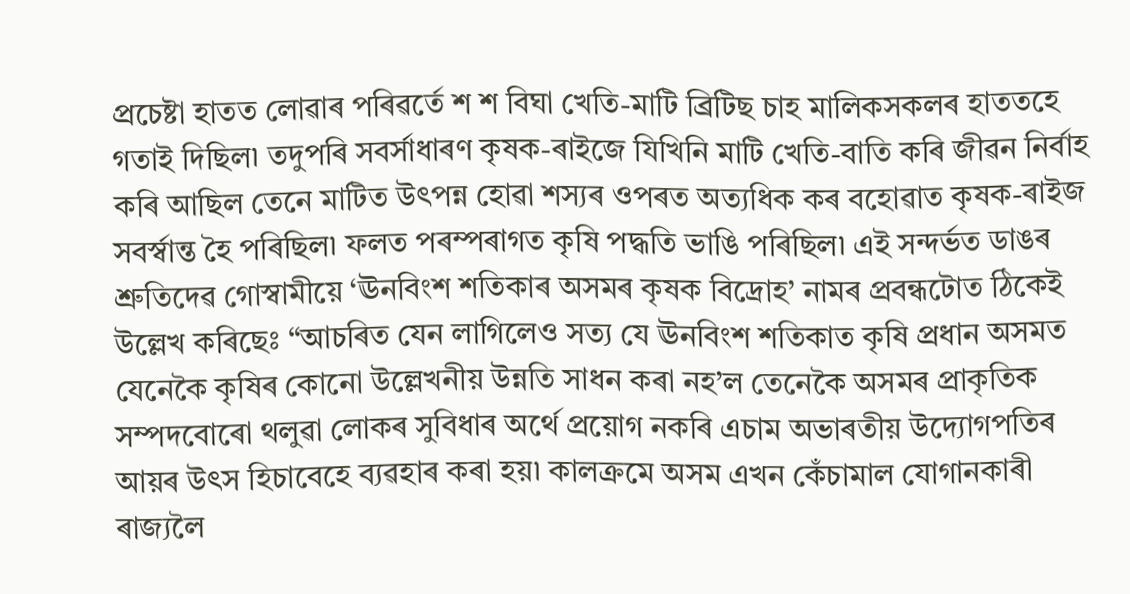প্ৰচেষ্টা হাতত লোৱাৰ পৰিৱৰ্তে শ শ বিঘা খেতি-মাটি ব্ৰিটিছ চাহ মালিকসকলৰ হাততহে গতাই দিছিল৷ তদুপৰি সবৰ্সাধাৰণ কৃষক-ৰাইজে যিখিনি মাটি খেতি-বাতি কৰি জীৱন নিৰ্বাহ কৰি আছিল তেনে মাটিত উৎপন্ন হোৱা শস্যৰ ওপৰত অত্যধিক কৰ বহোৱাত কৃষক-ৰাইজ সবৰ্স্বান্ত হৈ পৰিছিল৷ ফলত পৰম্পৰাগত কৃষি পদ্ধতি ভাঙি পৰিছিল৷ এই সন্দৰ্ভত ডাঙৰ শ্ৰুতিদেৱ গোস্বামীয়ে ‘ঊনবিংশ শতিকাৰ অসমৰ কৃষক বিদ্ৰোহ’ নামৰ প্ৰবন্ধটোত ঠিকেই উল্লেখ কৰিছেঃ “আচৰিত যেন লাগিলেও সত্য যে ঊনবিংশ শতিকাত কৃষি প্ৰধান অসমত যেনেকৈ কৃষিৰ কোনো উল্লেখনীয় উন্নতি সাধন কৰা নহ’ল তেনেকৈ অসমৰ প্ৰাকৃতিক সম্পদবোৰো থলুৱা লোকৰ সুবিধাৰ অৰ্থে প্ৰয়োগ নকৰি এচাম অভাৰতীয় উদ্যোগপতিৰ আয়ৰ উৎস হিচাবেহে ব্যৱহাৰ কৰা হয়৷ কালক্ৰমে অসম এখন কেঁচামাল যোগানকাৰী ৰাজ্যলৈ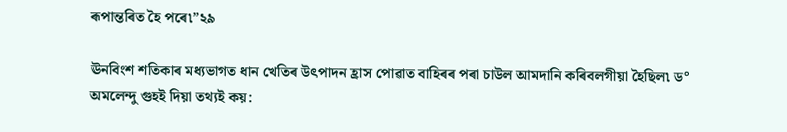ৰূপান্তৰিত হৈ পৰে৷”২৯

ঊনবিংশ শতিকাৰ মধ্যভাগত ধান খেতিৰ উৎপাদন হ্ৰাস পোৱাত বাহিৰৰ পৰা চাউল আমদানি কৰিবলগীয়া হৈছিল৷ ড° অমলেন্দু গুহই দিয়া তথ্যই কয়: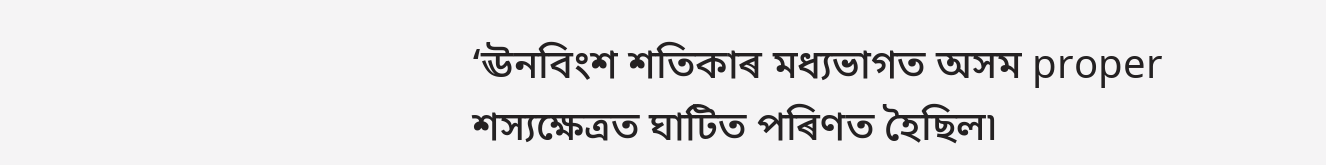‘ঊনবিংশ শতিকাৰ মধ্যভাগত অসম proper শস্যক্ষেত্ৰত ঘাটিত পৰিণত হৈছিল৷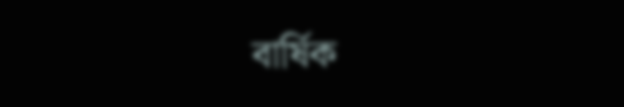বাৰ্ষিক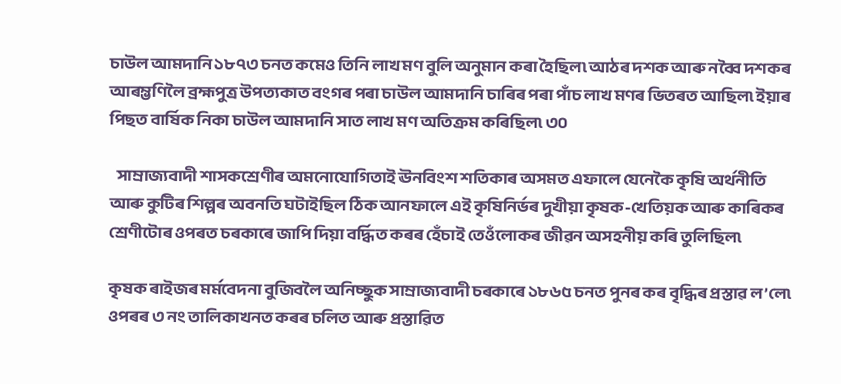চাউল আমদানি ১৮৭৩ চনত কমেও তিনি লাখ মণ বুলি অনুমান কৰা হৈছিল৷ আঠৰ দশক আৰু নব্বৈ দশকৰ আৰম্ভণিলৈ ব্ৰহ্মপুত্ৰ উপত্যকাত বংগৰ পৰা চাউল আমদানি চাৰিৰ পৰা পাঁচ লাখ মণৰ ভিতৰত আছিল৷ ইয়াৰ পিছত বাৰ্ষিক নিকা চাউল আমদানি সাত লাখ মণ অতিক্ৰম কৰিছিল৷ ৩০

   সাম্ৰাজ্যবাদী শাসকশ্ৰেণীৰ অমনোযোগিতাই ঊনবিংশ শতিকাৰ অসমত এফালে যেনেকৈ কৃষি অৰ্থনীতি আৰু কুটিৰ শিল্পৰ অবনতি ঘটাইছিল ঠিক আনফালে এই কৃষিনিৰ্ভৰ দুখীয়া কৃষক-খেতিয়ক আৰু কাৰিকৰ শ্ৰেণীটোৰ ওপৰত চৰকাৰে জাপি দিয়া বৰ্দ্ধিত কৰৰ হেঁচাই তেওঁলোকৰ জীৱন অসহনীয় কৰি তুলিছিল৷

কৃষক ৰাইজৰ মৰ্মবেদনা বুজিবলৈ অনিচ্ছুক সাম্ৰাজ্যবাদী চৰকাৰে ১৮৬৫ চনত পুনৰ কৰ বৃদ্ধিৰ প্ৰস্তাৱ ল’লে৷ ওপৰৰ ৩ নং তালিকাখনত কৰৰ চলিত আৰু প্ৰস্তাৱিত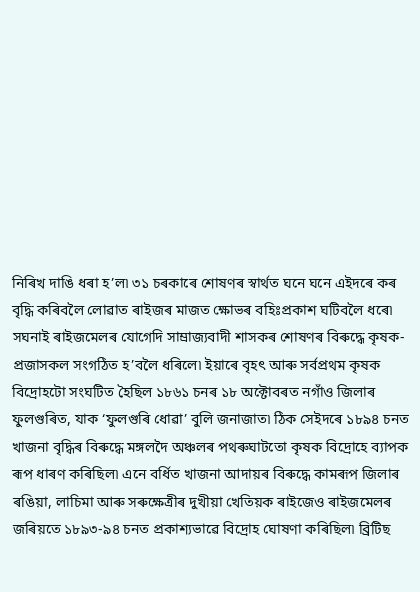নিৰিখ দাঙি ধৰা হ’ল৷ ৩১ চৰকাৰে শোষণৰ স্বাৰ্থত ঘনে ঘনে এইদৰে কৰ বৃদ্ধি কৰিবলৈ লোৱাত ৰাইজৰ মাজত ক্ষোভৰ বহিঃপ্ৰকাশ ঘটিবলৈ ধৰে৷ সঘনাই ৰাইজমেলৰ যোগেদি সাম্ৰাজ্যবাদী শাসকৰ শোষণৰ বিৰুদ্ধে কৃষক-প্ৰজাসকল সংগঠিত হ’বলৈ ধৰিলে৷ ইয়াৰে বৃহৎ আৰু সৰ্বপ্ৰথম কৃষক বিদ্ৰোহটো সংঘটিত হৈছিল ১৮৬১ চনৰ ১৮ অক্টোবৰত নগাঁও জিলাৰ ফুলগুৰিত, যাক ‘ফুলগুৰি ধোৱা’ বুলি জনাজাত৷ ঠিক সেইদৰে ১৮৯৪ চনত খাজনা বৃদ্ধিৰ বিৰুদ্ধে মঙ্গলদৈ অঞ্চলৰ পথৰুঘাটতো কৃষক বিদ্ৰোহে ব্যাপক ৰূপ ধাৰণ কৰিছিল৷ এনে বৰ্ধিত খাজনা আদায়ৰ বিৰুদ্ধে কামৰূপ জিলাৰ ৰঙিয়া, লাচিমা আৰু সৰুক্ষেত্ৰীৰ দুখীয়া খেতিয়ক ৰাইজেও ৰাইজমেলৰ জৰিয়তে ১৮৯৩-৯৪ চনত প্ৰকাশ্যভাৱে বিদ্ৰোহ ঘোষণা কৰিছিল৷ ব্ৰিটিছ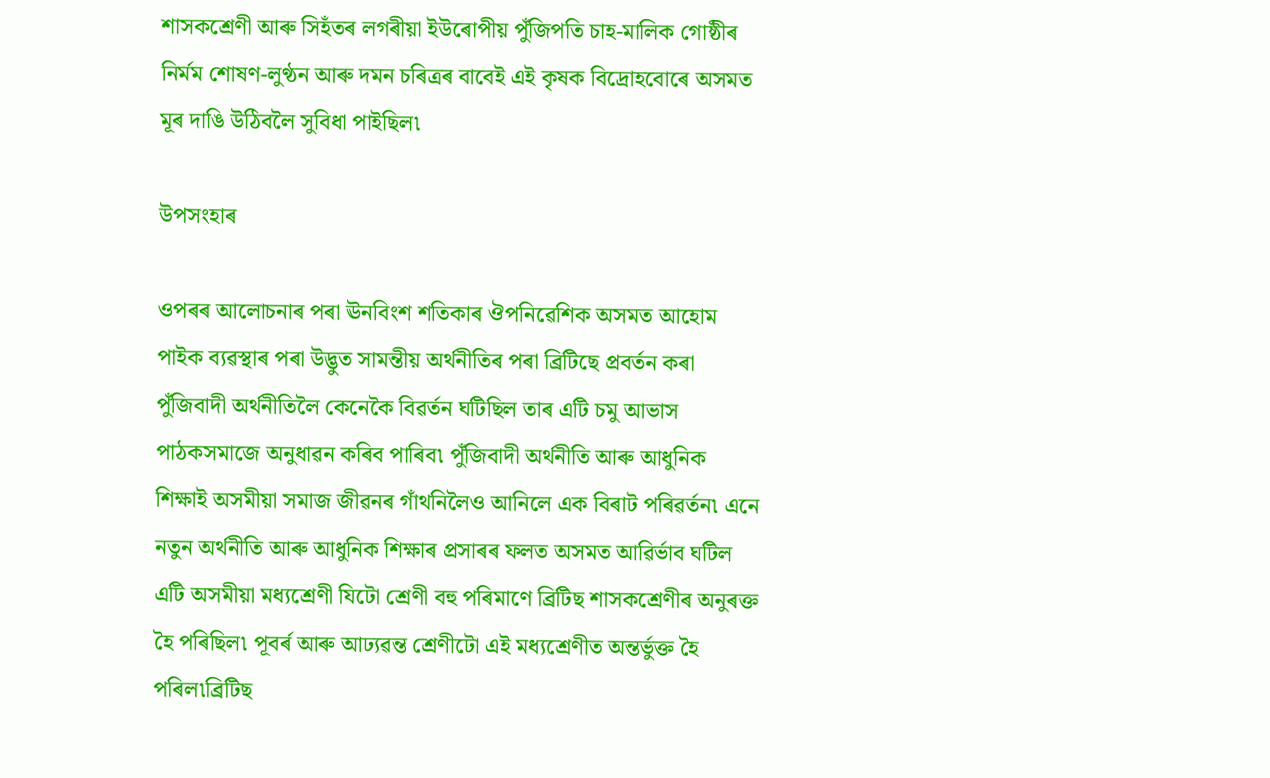শাসকশ্ৰেণী আৰু সিহঁতৰ লগৰীয়া ইউৰোপীয় পুঁজিপতি চাহ-মালিক গোষ্ঠীৰ নিৰ্মম শোষণ-লুণ্ঠন আৰু দমন চৰিত্ৰৰ বাবেই এই কৃষক বিদ্ৰোহবোৰে অসমত মূৰ দাঙি উঠিবলৈ সুবিধা পাইছিল৷

উপসংহাৰ

ওপৰৰ আলোচনাৰ পৰা ঊনবিংশ শতিকাৰ ঔপনিৱেশিক অসমত আহোম পাইক ব্যৱস্থাৰ পৰা উদ্ভুত সামন্তীয় অৰ্থনীতিৰ পৰা ব্ৰিটিছে প্ৰবৰ্তন কৰা পুঁজিবাদী অৰ্থনীতিলৈ কেনেকৈ বিৱৰ্তন ঘটিছিল তাৰ এটি চমু আভাস পাঠকসমাজে অনুধাৱন কৰিব পাৰিব৷ পুঁজিবাদী অৰ্থনীতি আৰু আধুনিক শিক্ষাই অসমীয়া সমাজ জীৱনৰ গাঁথনিলৈও আনিলে এক বিৰাট পৰিৱৰ্তন৷ এনে নতুন অৰ্থনীতি আৰু আধুনিক শিক্ষাৰ প্ৰসাৰৰ ফলত অসমত আৱিৰ্ভাব ঘটিল এটি অসমীয়া মধ্যশ্ৰেণী যিটো শ্ৰেণী বহু পৰিমাণে ব্ৰিটিছ শাসকশ্ৰেণীৰ অনুৰক্ত হৈ পৰিছিল৷ পূবৰ্ৰ আৰু আঢ্যৱন্ত শ্ৰেণীটো এই মধ্যশ্ৰেণীত অন্তৰ্ভুক্ত হৈ পৰিল৷ব্ৰিটিছ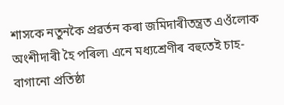শাসকে নতুনকৈ প্ৰৱৰ্তন কৰা জমিদাৰীতন্ত্ৰত এওঁলোক অংশীদাৰী হৈ পৰিল৷ এনে মধ্যশ্ৰেণীৰ বহুতেই চাহ-বাগানো প্ৰতিষ্ঠা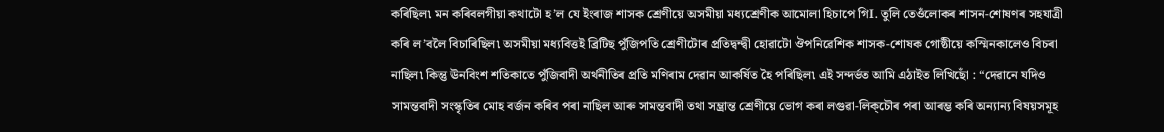কৰিছিল৷ মন কৰিবলগীয়া কথাটো হ’ল যে ইংৰাজ শাসক শ্ৰেণীয়ে অসমীয়া মধ্যশ্ৰেণীক আমোলা হিচাপে গিI. তুলি তেওঁলোকৰ শাসন-শোষণৰ সহযাত্ৰী কৰি ল’বলৈ বিচাৰিছিল৷ অসমীয়া মধ্যবিত্তই ব্ৰিটিছ পুঁজিপতি শ্ৰেণীটোৰ প্ৰতিদ্বন্দ্বী হোৱাটো ঔপনিৱেশিক শাসক-শোষক গোষ্ঠীয়ে কস্মিনকালেও বিচৰা নাছিল৷ কিন্তু ঊনবিংশ শতিকাতে পুঁজিবাদী অৰ্থনীতিৰ প্ৰতি মণিৰাম দেৱান আকৰ্ষিত হৈ পৰিছিল৷ এই সন্দৰ্ভত আমি এঠাইত লিখিছোঁ : “দেৱানে যদিও সামন্তবাদী সংস্কৃতিৰ মোহ বৰ্জন কৰিব পৰা নাছিল আৰু সামন্তবাদী তথা সম্ভ্ৰান্ত শ্ৰেণীয়ে ভোগ কৰা লগুৱা-লিক্চৌৰ পৰা আৰম্ভ কৰি অন্যান্য বিষয়সমূহ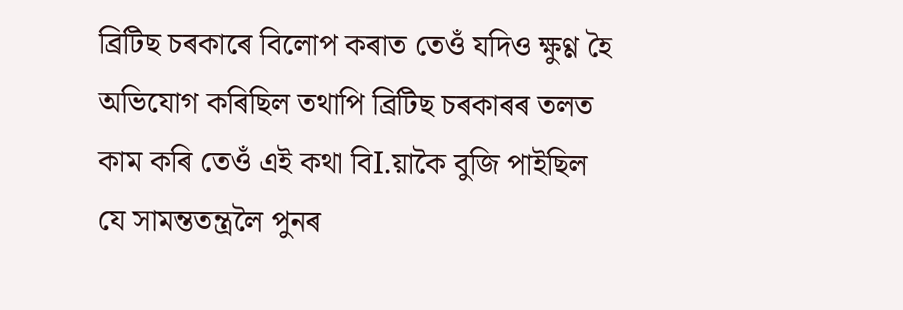ব্ৰিটিছ চৰকাৰে বিলোপ কৰাত তেওঁ যদিও ক্ষুণ্ণ হৈ অভিযোগ কৰিছিল তথাপি ব্ৰিটিছ চৰকাৰৰ তলত কাম কৰি তেওঁ এই কথা বিI.য়াকৈ বুজি পাইছিল যে সামন্ততন্ত্ৰলৈ পুনৰ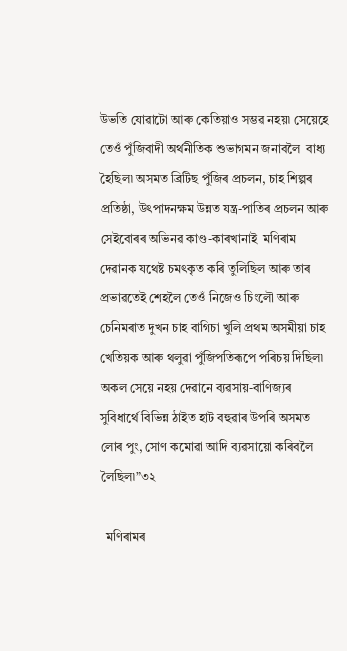উভতি যোৱাটো আৰু কেতিয়াও সম্ভৱ নহয়৷ সেয়েহে তেওঁ পুঁজিবাদী অৰ্থনীতিক শুভাগমন জনাবলৈ  বাধ্য হৈছিল৷ অসমত ব্ৰিটিছ পুঁজিৰ প্ৰচলন, চাহ শিল্পৰ প্ৰতিষ্ঠা, উৎপাদনক্ষম উন্নত যন্ত্ৰ-পাতিৰ প্ৰচলন আৰু সেইবোৰৰ অভিনৱ কাণ্ড-কাৰখানাই  মণিৰাম দেৱানক যথেষ্ট চমৎকৃত কৰি তুলিছিল আৰু তাৰ প্ৰভাৱতেই শেহলৈ তেওঁ নিজেও চিংলৌ আৰু চেনিমৰাত দুখন চাহ বাগিচা খুলি প্ৰথম অসমীয়া চাহ খেতিয়ক আৰু থলুৱা পুঁজিপতিৰূপে পৰিচয় দিছিল৷ অকল সেয়ে নহয় দেৱানে ব্যৱসায়-বাণিজ্যৰ সুবিধাৰ্থে বিভিন্ন ঠাইত হাট বহুৱাৰ উপৰি অসমত লোৰ পুং, সোণ কমোৱা আদি ব্যৱসায়ো কৰিবলৈ লৈছিল৷”৩২

  মণিৰামৰ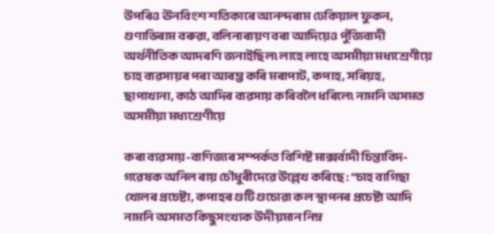উপৰিও ঊনবিংশ শতিকাৰে আনন্দৰাম ঢেকিয়াল ফুকন, গুণাভিৰাম বৰুৱা, বলিনাৰায়ণ বৰা আদিয়েও পুঁজিবাদী অৰ্থনীতিক আদৰণি জনাইছিল৷ লাহে লাহে অসমীয়া মধ্যশ্ৰেণীয়ে চাহ ব্যৱসায়ৰ পৰা আৰম্ভ কৰি মৰাপাট, কপাহ, সৰিয়হ, ছাপাখানা, কাঠ আদিৰ ব্যৱসায় কৰিবলৈ ধৰিলে৷ নামনি অসমত অসমীয়া মধ্যশ্ৰেণীয়ে

কৰা ব্যৱসায়-বাণিজ্যৰ সম্পৰ্কত বিশিষ্ট মাক্সৰ্বাদী চিন্তাবিদ-গৱেষক অনিল ৰায় চৌধুৰীদেৱে উল্লেখ কৰিছে : “চাহ বাগিছা খোলৰ প্ৰচেষ্টা, কপাহৰ গুটি গুচোৱা কল স্থাপনৰ প্ৰচেষ্টা আদি নামনি অসমত কিছুসংখ্যক উদীয়মান নিম্ন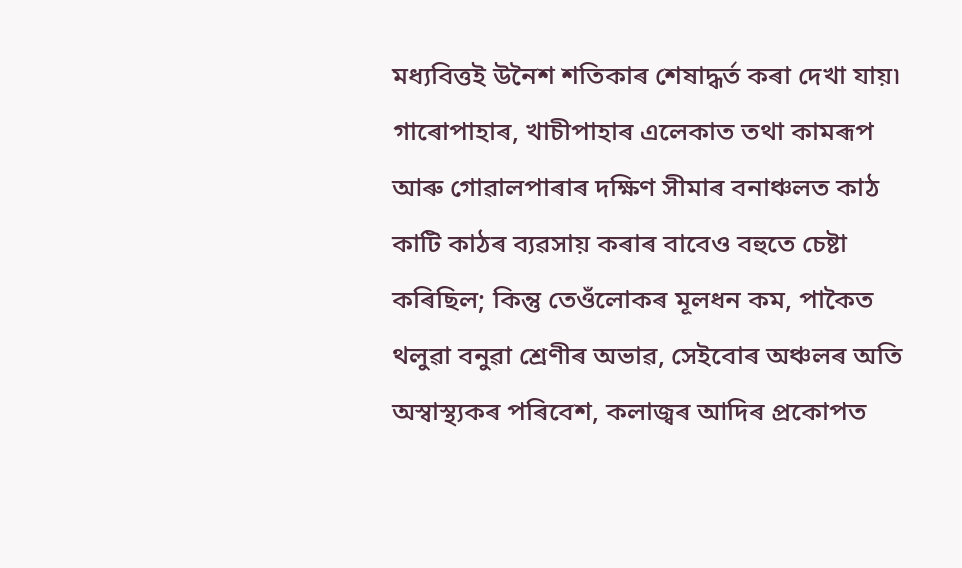মধ্যবিত্তই উনৈশ শতিকাৰ শেষাদ্ধৰ্ত কৰা দেখা যায়৷ গাৰোপাহাৰ, খাচীপাহাৰ এলেকাত তথা কামৰূপ আৰু গোৱালপাৰাৰ দক্ষিণ সীমাৰ বনাঞ্চলত কাঠ কাটি কাঠৰ ব্যৱসায় কৰাৰ বাবেও বহুতে চেষ্টা কৰিছিল; কিন্তু তেওঁলোকৰ মূলধন কম, পাকৈত থলুৱা বনুৱা শ্ৰেণীৰ অভাৱ, সেইবোৰ অঞ্চলৰ অতি অস্বাস্থ্যকৰ পৰিবেশ, কলাজ্বৰ আদিৰ প্ৰকোপত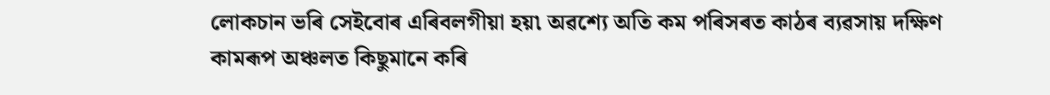লোকচান ভৰি সেইবোৰ এৰিবলগীয়া হয়৷ অৱশ্যে অতি কম পৰিসৰত কাঠৰ ব্যৱসায় দক্ষিণ কামৰূপ অঞ্চলত কিছুমানে কৰি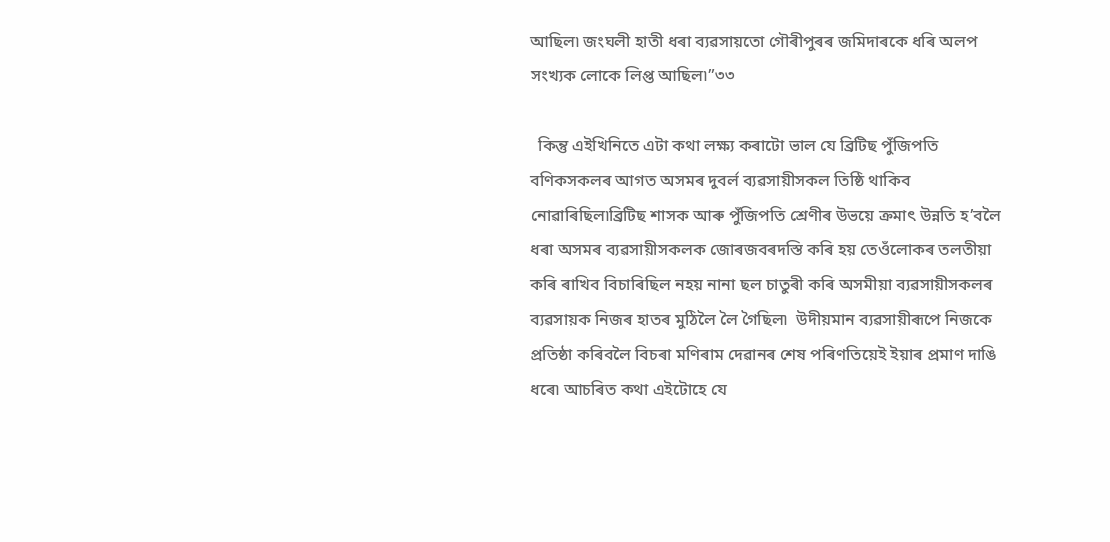আছিল৷ জংঘলী হাতী ধৰা ব্যৱসায়তো গৌৰীপুৰৰ জমিদাৰকে ধৰি অলপ সংখ্যক লোকে লিপ্ত আছিল৷”৩৩

  কিন্তু এইখিনিতে এটা কথা লক্ষ্য কৰাটো ভাল যে ব্ৰিটিছ পুঁজিপতি বণিকসকলৰ আগত অসমৰ দুবৰ্ল ব্যৱসায়ীসকল তিষ্ঠি থাকিব নোৱাৰিছিল৷ব্ৰিটিছ শাসক আৰু পুঁজিপতি শ্ৰেণীৰ উভয়ে ক্ৰমাৎ উন্নতি হ’বলৈ ধৰা অসমৰ ব্যৱসায়ীসকলক জোৰজবৰদস্তি কৰি হয় তেওঁলোকৰ তলতীয়া কৰি ৰাখিব বিচাৰিছিল নহয় নানা ছল চাতুৰী কৰি অসমীয়া ব্যৱসায়ীসকলৰ ব্যৱসায়ক নিজৰ হাতৰ মুঠিলৈ লৈ গৈছিল৷  উদীয়মান ব্যৱসায়ীৰূপে নিজকে প্ৰতিষ্ঠা কৰিবলৈ বিচৰা মণিৰাম দেৱানৰ শেষ পৰিণতিয়েই ইয়াৰ প্ৰমাণ দাঙি ধৰে৷ আচৰিত কথা এইটোহে যে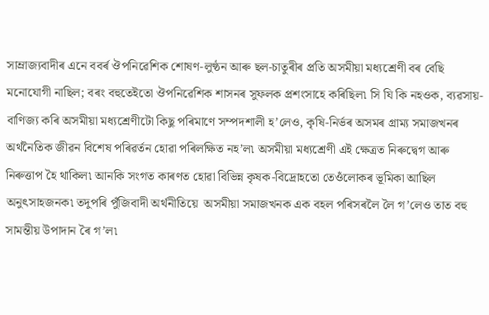সাম্ৰাজ্যবাদীৰ এনে ববৰ্ৰ ঔপনিৱেশিক শোষণ-লুণ্ঠন আৰু ছল-চাতুৰীৰ প্ৰতি অসমীয়া মধ্যশ্ৰেণী বৰ বেছি মনোযোগী নাছিল; বৰং বহুতেইতো ঔপনিৱেশিক শাসনৰ সুফলক প্ৰশংসাহে কৰিছিল৷ সি যি কি নহওক, ব্যৱসায়-বাণিজ্য কৰি অসমীয়া মধ্যশ্ৰেণীটো কিছু পৰিমাণে সম্পদশালী হ’লেও, কৃষি-নিৰ্ভৰ অসমৰ গ্ৰাম্য সমাজখনৰ অৰ্থনৈতিক জীৱন বিশেষ পৰিৱৰ্তন হোৱা পৰিলক্ষিত নহ’ল৷ অসমীয়া মধ্যশ্ৰেণী এই ক্ষেত্ৰত নিৰুদ্বেগ আৰু নিৰুত্তাপ হৈ থাকিল৷ আনকি সংগত কাৰণত হোৱা বিভিন্ন কৃষক-বিদ্ৰোহতো তেওঁলোকৰ ভূমিকা আছিল অনুৎসাহজনক৷ তদুপৰি পুঁজিবাদী অৰ্থনীতিয়ে  অসমীয়া সমাজখনক এক বহল পৰিসৰলৈ লৈ গ’লেও তাত বহু সামন্তীয় উপাদান ৰৈ গ’ল৷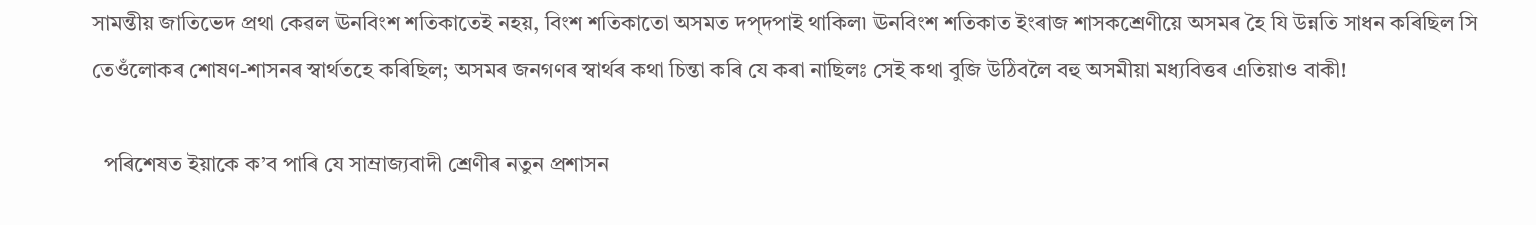সামন্তীয় জাতিভেদ প্ৰথা কেৱল ঊনবিংশ শতিকাতেই নহয়, বিংশ শতিকাতো অসমত দপ্দপাই থাকিল৷ ঊনবিংশ শতিকাত ইংৰাজ শাসকশ্ৰেণীয়ে অসমৰ হৈ যি উন্নতি সাধন কৰিছিল সি তেওঁলোকৰ শোষণ-শাসনৰ স্বাৰ্থতহে কৰিছিল; অসমৰ জনগণৰ স্বাৰ্থৰ কথা চিন্তা কৰি যে কৰা নাছিলঃ সেই কথা বুজি উঠিবলৈ বহু অসমীয়া মধ্যবিত্তৰ এতিয়াও বাকী!

  পৰিশেষত ইয়াকে ক’ব পাৰি যে সাম্ৰাজ্যবাদী শ্ৰেণীৰ নতুন প্ৰশাসন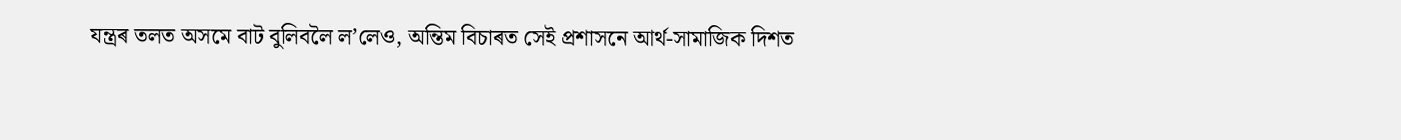যন্ত্ৰৰ তলত অসমে বাট বুলিবলৈ ল’লেও, অন্তিম বিচাৰত সেই প্ৰশাসনে আৰ্থ-সামাজিক দিশত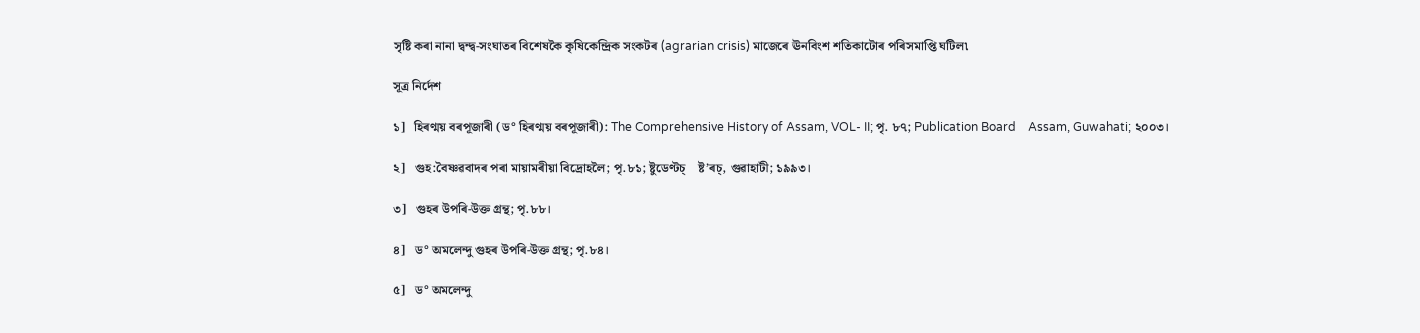সৃষ্টি কৰা নানা দ্বন্দ্ব-সংঘাতৰ বিশেষকৈ কৃষিকেন্দ্ৰিক সংকটৰ (agrarian crisis) মাজেৰে ঊনবিংশ শতিকাটোৰ পৰিসমাপ্তি ঘটিল৷

সূত্ৰ নিৰ্দেশ

১]   হিৰণ্ময় বৰপূজাৰী (ড° হিৰণ্ময় বৰপূজাৰী): The Comprehensive History of Assam, VOL- II; পৃ. ৮৭; Publication Board    Assam, Guwahati; ২০০৩।

২]   গুহ:বৈষ্ণৱবাদৰ পৰা মায়ামৰীয়া বিদ্ৰোহলৈ; পৃ.৮১; ষ্টুডেণ্টচ্    ষ্ট’ৰচ্, গুৱাহাটী; ১৯৯৩।

৩]   গুহৰ উপৰি-উক্ত গ্ৰন্থ; পৃ.৮৮।

৪]   ড° অমলেন্দু গুহৰ উপৰি-উক্ত গ্ৰন্থ; পৃ.৮৪।

৫]   ড° অমলেন্দু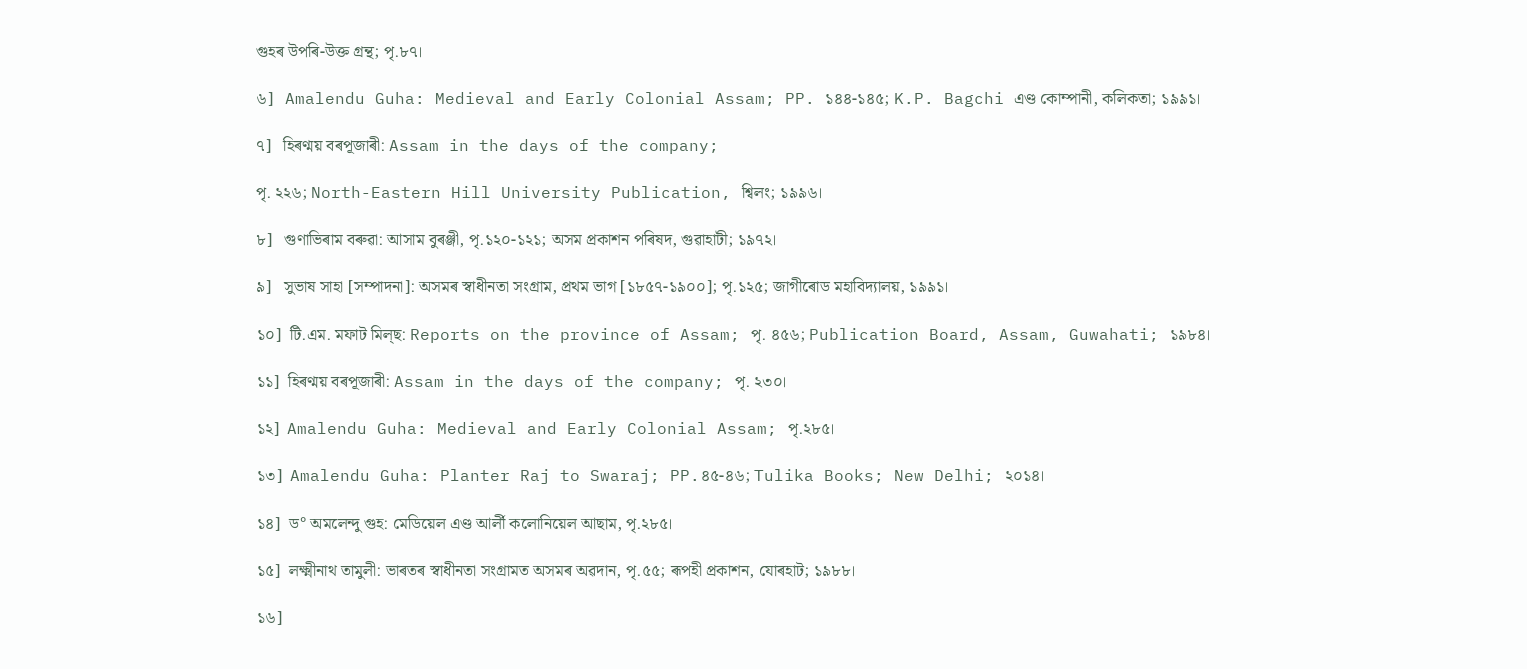গুহৰ উপৰি-উক্ত গ্ৰন্থ; পৃ.৮৭।

৬]   Amalendu Guha: Medieval and Early Colonial Assam; PP. ১৪৪-১৪৫; K.P. Bagchi এণ্ড কোম্পানী, কলিকতা; ১৯৯১।

৭]   হিৰণ্ময় বৰপূজাৰী: Assam in the days of the company;

পৃ. ২২৬; North-Eastern Hill University Publication, শ্বিলং; ১৯৯৬।

৮]   গুণাভিৰাম বৰুৱা: আসাম বুৰঞ্জী, পৃ.১২০-১২১; অসম প্ৰকাশন পৰিষদ, গুৱাহাটী; ১৯৭২।

৯]   সুভাষ সাহা [সম্পাদনা]: অসমৰ স্বাধীনতা সংগ্ৰাম, প্ৰথম ভাগ [১৮৫৭-১৯০০]; পৃ.১২৫; জাগীৰোড মহাবিদ্যালয়, ১৯৯১।

১০]  টি.এম. মফাট মিল্ছ: Reports on the province of Assam; পৃ. ৪৫৬; Publication Board, Assam, Guwahati; ১৯৮৪।

১১]  হিৰণ্ময় বৰপূজাৰী: Assam in the days of the company; পৃ. ২৩০।

১২]  Amalendu Guha: Medieval and Early Colonial Assam; পৃ.২৮৫।

১৩]  Amalendu Guha: Planter Raj to Swaraj; PP.৪৫-৪৬; Tulika Books; New Delhi; ২০১৪।

১৪]  ড° অমলেন্দু গুহ: মেডিয়েল এণ্ড আৰ্লী কলোনিয়েল আছাম, পৃ.২৮৫।

১৫]  লক্ষ্মীনাথ তামুলী: ভাৰতৰ স্বাধীনতা সংগ্ৰামত অসমৰ অৱদান, পৃ.৫৫; ৰূপহী প্ৰকাশন, যোৰহাট; ১৯৮৮।

১৬]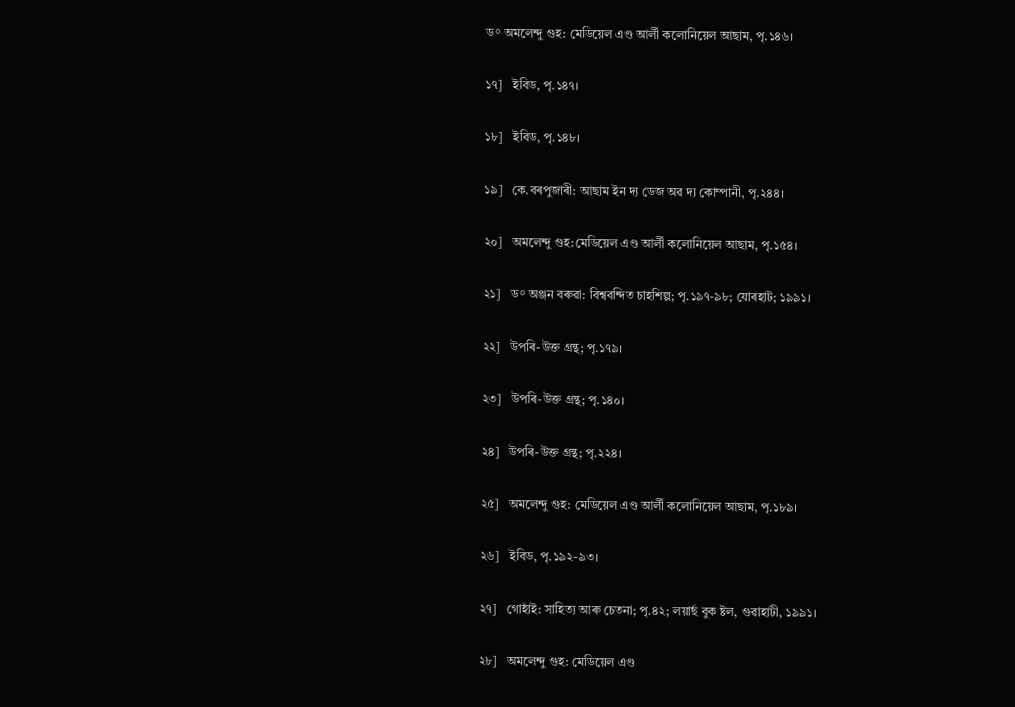ড° অমলেন্দু গুহ: মেডিয়েল এণ্ড আৰ্লী কলোনিয়েল আছাম, পৃ.১৪৬।

১৭]   ইবিড, পৃ.১৪৭।

১৮]   ইবিড, পৃ.১৪৮।

১৯]   কে.বৰপুজাৰী: আছাম ইন দ্য ডেজ অৱ দ্য কোম্পানী, পৃ.২৪৪।

২০]   অমলেন্দু গুহ:মেডিয়েল এণ্ড আৰ্লী কলোনিয়েল আছাম, পৃ.১৫৪।

২১]   ড° অঞ্জন বৰুৱা: বিশ্ববন্দিত চাহশিল্প; পৃ.১৯৭-৯৮; যোৰহাট; ১৯৯১।

২২]   উপৰি-উক্ত গ্ৰন্থ; পৃ.১৭৯।

২৩]   উপৰি-উক্ত গ্ৰন্থ; পৃ.১৪০।

২৪]   উপৰি-উক্ত গ্ৰন্থ; পৃ.২২৪।

২৫]   অমলেন্দু গুহ: মেডিয়েল এণ্ড আৰ্লী কলোনিয়েল আছাম, পৃ.১৮৯।

২৬]   ইবিড, পৃ.১৯২-৯৩।

২৭]   গোহাঁই: সাহিত্য আৰু চেতনা; পৃ.৪২; লয়াৰ্ছ বুক ষ্টল, গুৱাহাটী, ১৯৯১।

২৮]   অমলেন্দু গুহ: মেডিয়েল এণ্ড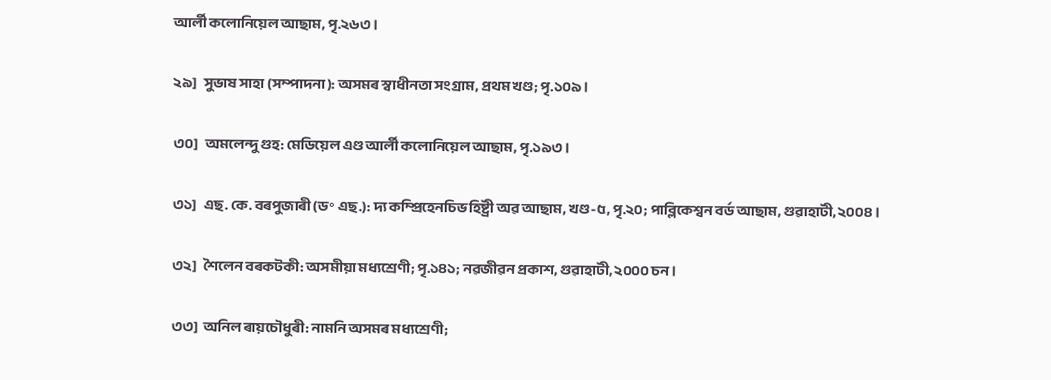আৰ্লী কলোনিয়েল আছাম, পৃ.২৬৩।

২৯]   সুভাষ সাহা (সম্পাদনা): অসমৰ স্বাধীনতা সংগ্ৰাম, প্ৰথম খণ্ড; পৃ.১০৯।

৩০]   অমলেন্দু গুহ: মেডিয়েল এণ্ড আৰ্লী কলোনিয়েল আছাম, পৃ.১৯৩।

৩১]   এছ. কে. বৰপুজাৰী (ড॰ এছ.): দ্য কম্প্ৰিহেনচিভ হিষ্ট্ৰী অৱ আছাম, খণ্ড-৫, পৃ.২০; পাব্লিকেশ্বন বৰ্ড আছাম, গুৱাহাটী, ২০০৪।

৩২]   শৈলেন বৰকটকী: অসমীয়া মধ্যশ্ৰেণী; পৃ.১৪১; নৱজীৱন প্ৰকাশ, গুৱাহাটী, ২০০০ চন।

৩৩]  অনিল ৰায়চৌধুৰী: নামনি অসমৰ মধ্যশ্ৰেণী;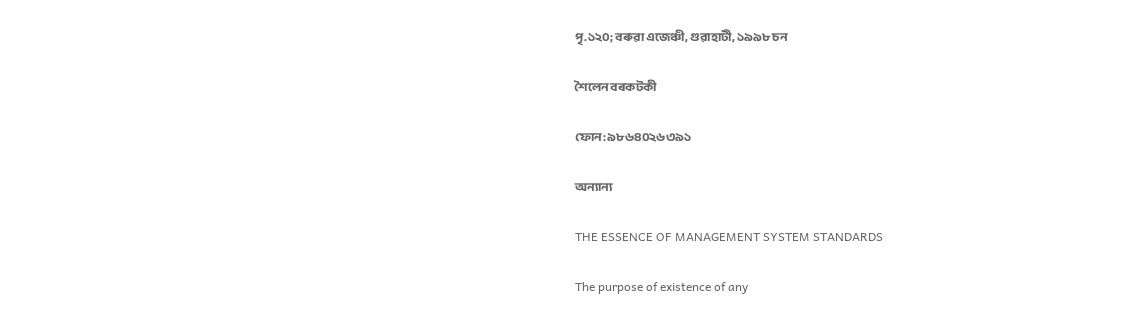পৃ.১২০; বৰুৱা এজেঞ্চী, গুৱাহাটী, ১৯৯৮ চন

শৈলেন বৰকটকী

ফোন: ৯৮৬৪০২৬৩৯১

অন্যান্য

THE ESSENCE OF MANAGEMENT SYSTEM STANDARDS

The purpose of existence of any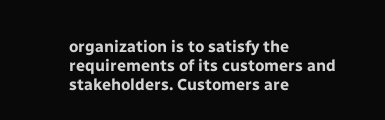organization is to satisfy the requirements of its customers and stakeholders. Customers are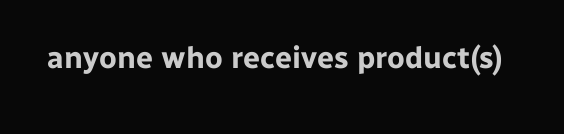anyone who receives product(s)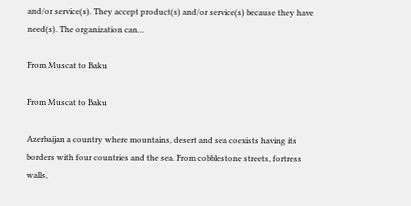and/or service(s). They accept product(s) and/or service(s) because they have need(s). The organization can…

From Muscat to Baku

From Muscat to Baku

Azerbaijan a country where mountains, desert and sea coexists having its borders with four countries and the sea. From cobblestone streets, fortress walls,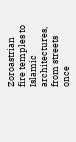Zoroastrian fire temples to Islamic architectures, from streets once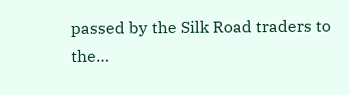passed by the Silk Road traders to the…